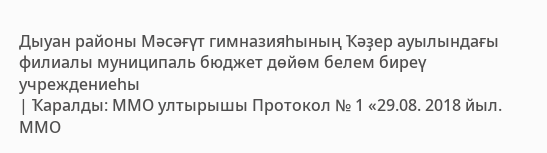Дыуан районы Мәсәғүт гимназияһының Ҡәҙер ауылындағы филиалы муниципаль бюджет дөйөм белем биреү учреждениеһы
| Ҡаралды: ММО ултырышы Протокол № 1 «29.08. 2018 йыл. ММО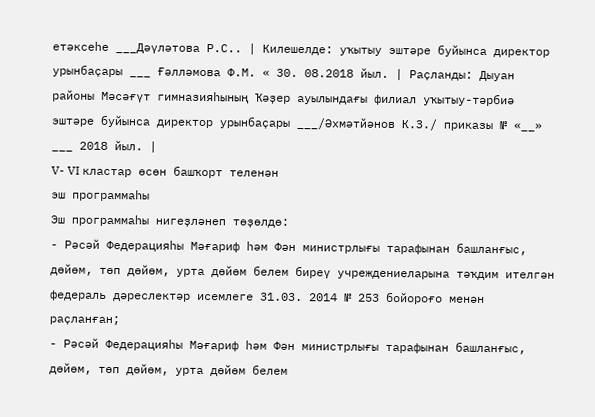етәксеһе ___Дәүләтова Р.С.. | Килешелде: уҡытыу эштәре буйынса директор урынбаҫары ___ Ғәлләмова Ф.М. « 30. 08.2018 йыл. | Раҫланды: Дыуан районы Мәсәғүт гимназияһының Ҡәҙер ауылындағы филиал уҡытыу-тәрбиә эштәре буйынса директор урынбаҫары ___/Әхмәтйәнов К.З./ приказы № «__» ___ 2018 йыл. |
V- VI кластар өсөн башҡорт теленән
эш программаһы
Эш программаһы нигеҙләнеп төҙөлдө:
- Рәсәй Федерацияһы Мәғариф һәм Фән министрлығы тарафынан башланғыс, дөйөм, төп дөйөм, урта дөйөм белем биреү учреждениеларына тәҡдим ителгән федераль дәреслектәр исемлеге 31.03. 2014 № 253 бойороғо менән раҫланған;
- Рәсәй Федерацияһы Мәғариф һәм Фән министрлығы тарафынан башланғыс, дөйөм, төп дөйөм, урта дөйөм белем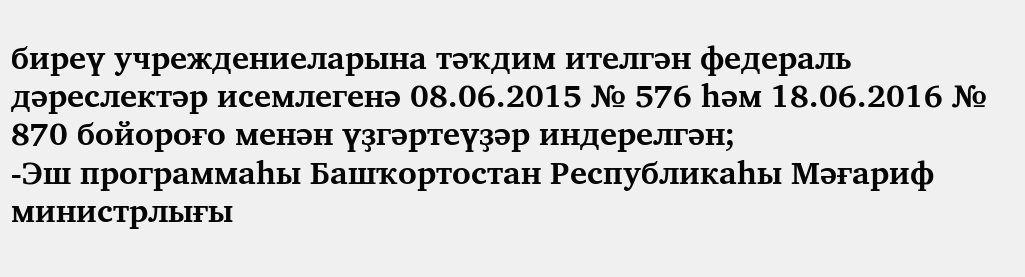биреү учреждениеларына тәҡдим ителгән федераль дәреслектәр исемлегенә 08.06.2015 № 576 һәм 18.06.2016 № 870 бойороғо менән үҙгәртеүҙәр индерелгән;
-Эш программаһы Башҡортостан Республикаһы Мәғариф министрлығы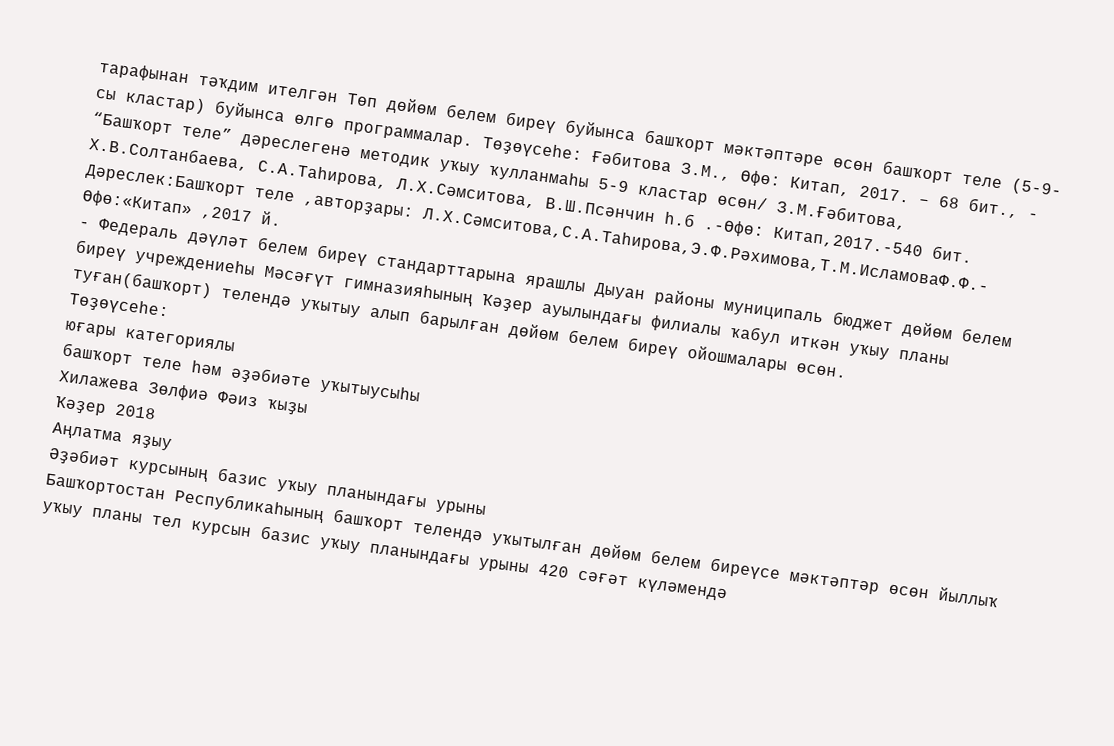тарафынан тәҡдим ителгән Төп дөйөм белем биреү буйынса башҡорт мәктәптәре өсөн башҡорт теле (5-9-сы кластар) буйынса өлгө программалар. Төҙөүсеһе: Ғәбитова З.М., Өфө: Китап, 2017. – 68 бит., - “Башҡорт теле” дәреслегенә методик уҡыу ҡулланмаһы 5-9 кластар өсөн/ З.М.Ғәбитова, Х.В.Солтанбаева, С.А.Таһирова, Л.Х.Сәмситова, В.Ш.Псәнчин һ.б .-Өфө: Китап,2017.-540 бит. Дәреслек:Башҡорт теле ,авторҙары: Л.Х.Сәмситова,С.А.Таһирова,Э.Ф.Рәхимова,Т.М.ИсламоваФ.Ф.- Өфө:«Китап» ,2017 й.
- Федераль дәүләт белем биреү стандарттарына ярашлы Дыуан районы муниципаль бюджет дөйөм белем биреү учреждениеһы Мәсәғүт гимназияһының Ҡәҙер ауылындағы филиалы ҡабул иткән уҡыу планы туған(башҡорт) телендә уҡытыу алып барылған дөйөм белем биреү ойошмалары өсөн.
Төҙөүсеһе:
юғары категориялы
башҡорт теле һәм әҙәбиәте уҡытыусыһы
Хилажева Зөлфиә Фәиз ҡыҙы
Ҡәҙер 2018
Аңлатма яҙыу
Әҙәбиәт курсының базис уҡыу планындағы урыны
Башҡортостан Республикаһының башҡорт телендә уҡытылған дөйөм белем биреүсе мәктәптәр өсөн йыллыҡ уҡыу планы тел курсын базис уҡыу планындағы урыны 420 сәғәт күләмендә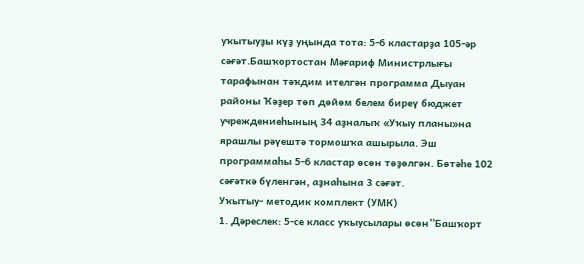уҡытыуҙы күҙ уңында тота: 5-6 кластарҙа 105-әр сәғәт.Башҡортостан Мәғариф Министрлығы тарафынан тәҡдим ителгән программа Дыуан районы Ҡәҙер төп дөйөм белем биреү бюджет учреждениеhының 34 аҙналыҡ «Уҡыу планы»на ярашлы рәүештә тормошҡа ашырыла. Эш программаһы 5-6 кластар өсөн төҙөлгән. Бөтәһе 102 сәғәткә бүленгән, аҙнаһына 3 сәғәт.
Уҡытыу- методик комплект (УМК)
1. Дәреслек: 5-се класс уҡыусылары өсөн”Башҡорт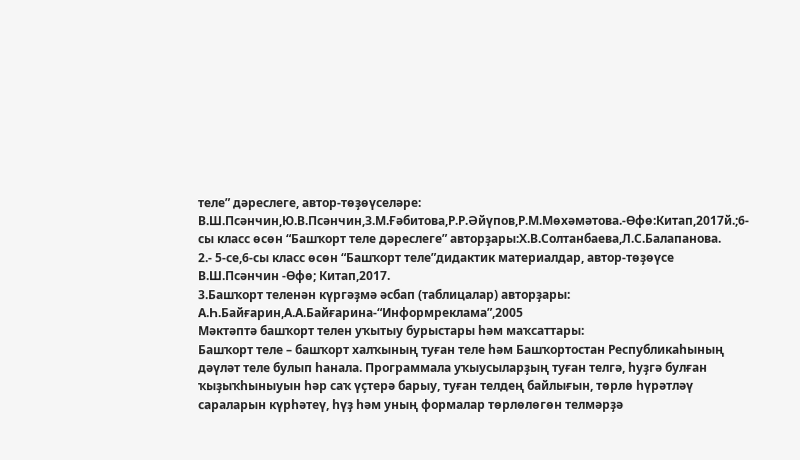теле” дәреслеге, автор-төҙөүселәре: В.Ш.Псәнчин,Ю.В.Псәнчин,З.М.Ғәбитова,Р.Р.Әйүпов,Р.М.Мөхәмәтова.-Өфө:Китап,2017й.;6-сы класс өсөн “Башҡорт теле дәреслеге” авторҙары:Х.В.Солтанбаева,Л.С.Балапанова.
2.- 5-се,6-сы класс өсөн “Башҡорт теле”дидактик материалдар, автор-төҙөүсе В.Ш.Псәнчин -Өфө; Китап,2017.
3.Башҡорт теленән күргәҙмә әсбап (таблицалар) авторҙары: А.Һ.Байғарин,А.А.Байғарина-“Информреклама”,2005
Мәктәптә башҡорт телен уҡытыу бурыстары һәм маҡсаттары:
Башҡорт теле – башҡорт халҡының туған теле һәм Башҡортостан Республикаһының дәүләт теле булып һанала. Программала уҡыусыларҙың туған телгә, һуҙгә булған ҡыҙыҡһыныуын һәр саҡ үҫтерә барыу, туған телдең байлығын, төрлө һүрәтләү сараларын күрһәтеү, һүҙ һәм уның формалар төрлөлөгөн телмәрҙә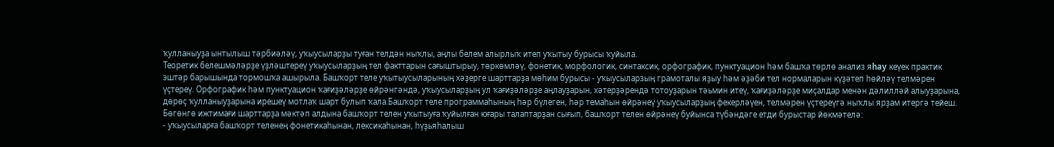ҡулланыуҙа ынтылыш тәрбиәләү, уҡыусыларҙы туған телдән ныҡлы, аңлы белем алырлыҡ итеп уҡытыу бурысы ҡуйыла.
Теоретик белешмәләрҙе үҙләштереү уҡыусыларҙың тел факттарын сағыштырыу, төркөмләү, фонетик, морфологик, синтаксик, орфографик, пунктуацион һәм башҡа төрлө анализ яhay кеүек практик эштәр барышында тормошҡа ашырыла. Башҡорт теле уҡытыусыларының хәҙерге шарттарҙа мөһим бурысы - уҡыусыларзың грамоталы яҙыу һәм әҙәби тел нормаларын күҙәтеп һөйләү телмәрен үҫтереү. Орфографик һәм пунктуацион ҡағиҙәләрҙе өйрәнгәндә, уҡыусыларҙың ул ҡағиҙәләрҙе аңлауҙарын, хәтерҙәрендә тотоуҙарын тәьмин итеү, ҡағиҙәләрҙе миҫалдар менән дәлилләй алыуҙарына, дөрөҫ ҡулланыуҙарына ирешеү мотлаҡ шарт булып ҡала.Башҡорт теле программаһының һәр бүлеген, hәp темаһын өйрәнеү уҡыусыларҙың фекерләүен, телмәрен үҫтереүгә ныҡлы ярҙам итергә тейеш.
Бөгөнгө ижтимағи шарттарҙа мәктәп алдына башҡорт телен уҡытыуға ҡуйылған юғары талаптарҙан сығып, башҡорт телен өйрәнеү буйынса түбәндәге етди бурыстар йөкмәтелә:
- уҡыусыларға башҡорт теленең фонетикаһынан, лексикаһынан, һүҙьяһалыш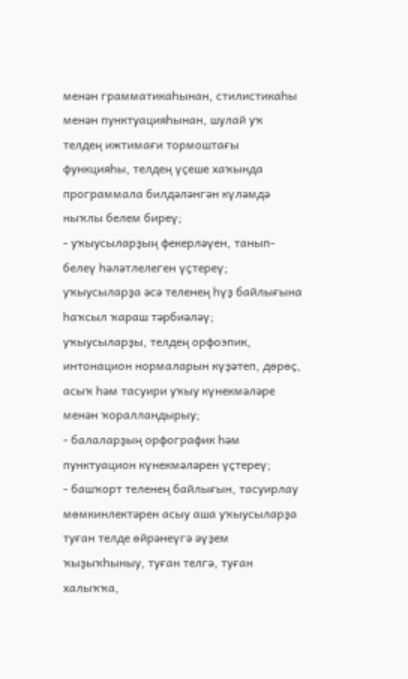менән грамматикаһынан, стилистикаһы менән пунктуацияһынан, шулай уҡ телдең ижтимағи тормоштағы функцияһы, телдең үҫеше хаҡында программала билдәләнгән күләмдә ныҡлы белем биреү;
- уҡыусыларҙың фекерләүен, танып-белеү һәләтлелеген үҫтереү;
уҡыусыларҙа әсә теленең hүҙ байлығына һаҡсыл ҡараш тәрбиәләү;
уҡыусыларҙы, телдең орфоэпик, интонацион нормаларын күҙәтеп, дөрөҫ, асыҡ һәм тасуири уҡыу күнекмәләре менән ҡоралландырыу;
- балаларҙың орфографик һәм пунктуацион күнекмәләрен үҫтереү;
- башҡорт теленең байлығын, тасуирлау мөмкинлектәрен асыу аша уҡыусыларҙа туған телде өйрәнеүгә әүҙем ҡыҙыҡһыныу, туған телгә, туған халыҡҡа,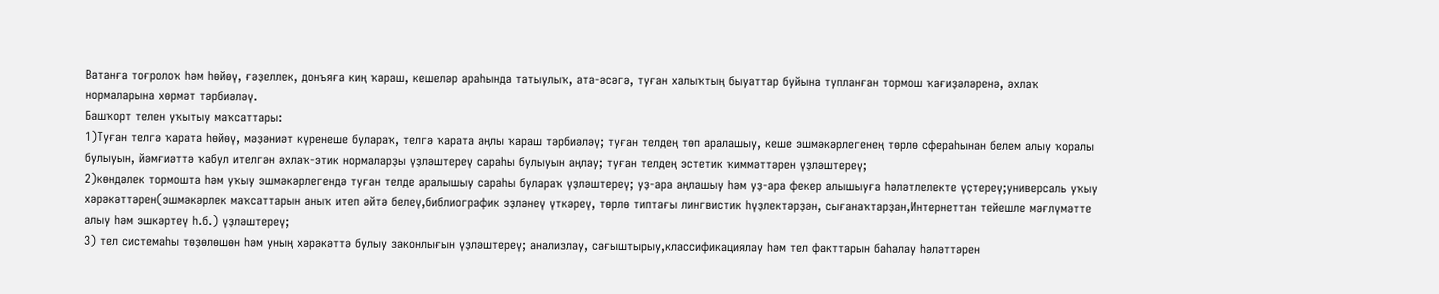Ватанға тоғролоҡ һәм hөйөү, ғәҙеллек, донъяға киң ҡараш, кешеләр араһында татыулыҡ, ата-әсәгә, туған халыҡтың быуаттар буйына тупланған тормош ҡағиҙәләренә, әхлаҡ нормаларына хөрмәт тәрбиәләү.
Башҡорт телен уҡытыу маҡсаттары:
1)Туған телгә ҡарата һөйөү, мәҙәниәт күренеше булараҡ, телгә ҡарата аңлы ҡараш тәрбиәләү; туған телдең төп аралашыу, кеше эшмәкәрлегенең төрлө сфераһынан белем алыу ҡоралы булыуын, йәмғиәттә ҡабул ителгән әхлаҡ-этик нормаларҙы үҙләштереү сараһы булыуын аңлау; туған телдең эстетик ҡиммәттәрен үҙләштереү;
2)көндәлек тормошта һәм уҡыу эшмәкәрлегендә туған телде аралышыу сараһы булараҡ үҙләштереү; уҙ-ара аңлашыу һәм уҙ-ара фекер алышыуға һәләтлелекте үҫтереү;универсаль уҡыу хәрәкәттәрен(эшмәкәрлек маҡсаттарын аныҡ итеп әйтә белеү,библиографик эҙләнеү үткәреү, төрлө типтағы лингвистик һүҙлектәрҙән, сығанаҡтарҙан,Интернеттан тейешле мәғлүмәтте алыу һәм эшкәртеү һ.б.) үҙләштереү;
3) тел системаһы төҙөлөшөн һәм уның хәрәкәттә булыу законлығын үҙләштереү; анализлау, сағыштырыу,классификациялау һәм тел факттарын баһалау һәләттәрен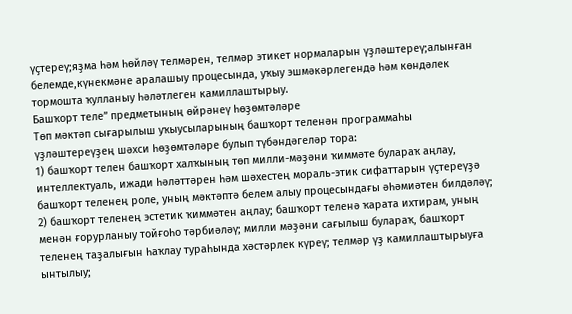үҫтереү;яҙма һәм һөйләү телмәрен, телмәр этикет нормаларын үҙләштереү;алынған белемде,күнекмәне аралашыу процесында, уҡыу эшмәкәрлегендә һәм көндәлек тормошта ҡулланыу һәләтлеген камиллаштырыу.
Башҡорт теле” предметының өйрәнеү һөҙөмтәләре
Төп мәктәп сығарылыш уҡыусыларының башҡорт теленән программаһы үҙләштереүҙең шәхси һөҙөмтәләре булып түбәндәгеләр тора:
1) башҡорт телен башҡорт халҡының төп милли-мәҙәни ҡиммәте булараҡ аңлау, интеллектуаль, ижади һәләттәрен һәм шәхестең мораль-этик сифаттарын үҫтереүҙә башҡорт теленең роле, уның мәктәптә белем алыу процесындағы әһәмиәтен билдәләү;
2) башҡорт теленең эстетик ҡиммәтен аңлау; башҡорт теленә ҡарата ихтирам, уның менән ғорурланыу тойғоһо тәрбиәләү; милли мәҙәни сағылыш булараҡ, башҡорт теленең таҙалығын һаҡлау тураһында хәстәрлек күреү; телмәр үҙ камиллаштырыуға ынтылыу;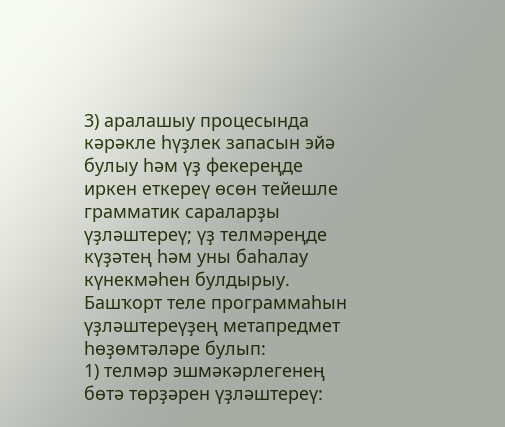3) аралашыу процесында кәрәкле һүҙлек запасын эйә булыу һәм үҙ фекереңде иркен еткереү өсөн тейешле грамматик сараларҙы үҙләштереү; үҙ телмәреңде күҙәтең һәм уны баһалау күнекмәһен булдырыу.
Башҡорт теле программаһын үҙләштереүҙең метапредмет һөҙөмтәләре булып:
1) телмәр эшмәкәрлегенең бөтә төрҙәрен үҙләштереү: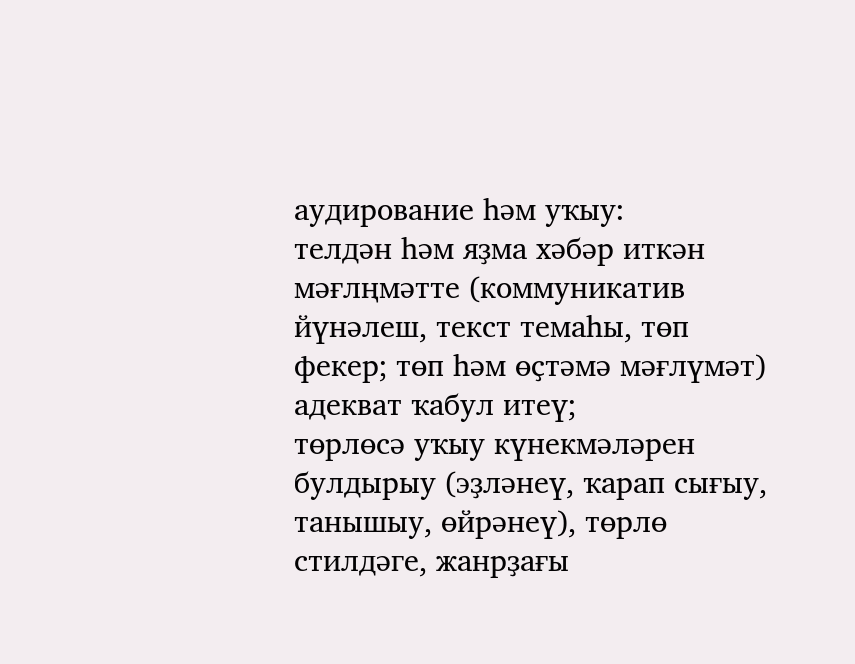аудирование һәм уҡыу:
телдән һәм яҙма хәбәр иткән мәғлңмәтте (коммуникатив йүнәлеш, текст темаһы, төп фекер; төп һәм өҫтәмә мәғлүмәт) адекват ҡабул итеү;
төрлөсә уҡыу күнекмәләрен булдырыу (эҙләнеү, ҡарап сығыу, танышыу, өйрәнеү), төрлө стилдәге, жанрҙағы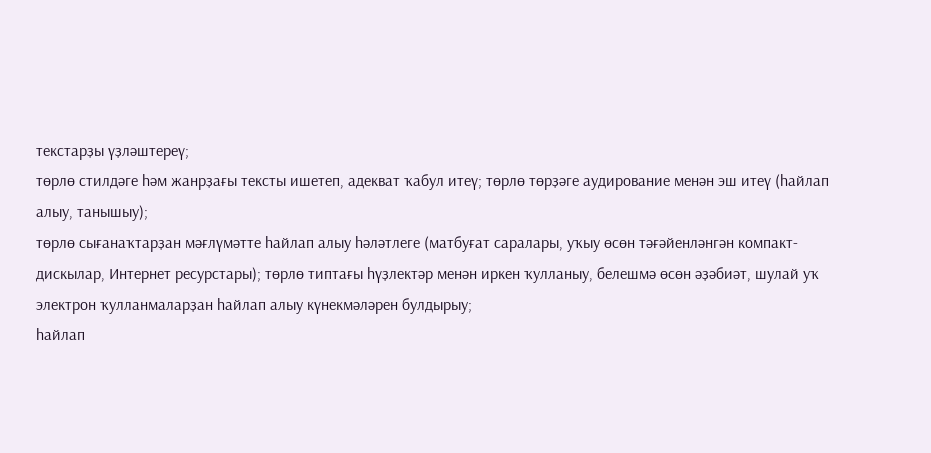текстарҙы үҙләштереү;
төрлө стилдәге һәм жанрҙағы тексты ишетеп, адекват ҡабул итеү; төрлө төрҙәге аудирование менән эш итеү (һайлап алыу, танышыу);
төрлө сығанаҡтарҙан мәғлүмәтте һайлап алыу һәләтлеге (матбуғат саралары, уҡыу өсөн тәғәйенләнгән компакт-дискылар, Интернет ресурстары); төрлө типтағы һүҙлектәр менән иркен ҡулланыу, белешмә өсөн әҙәбиәт, шулай уҡ электрон ҡулланмаларҙан һайлап алыу күнекмәләрен булдырыу;
һайлап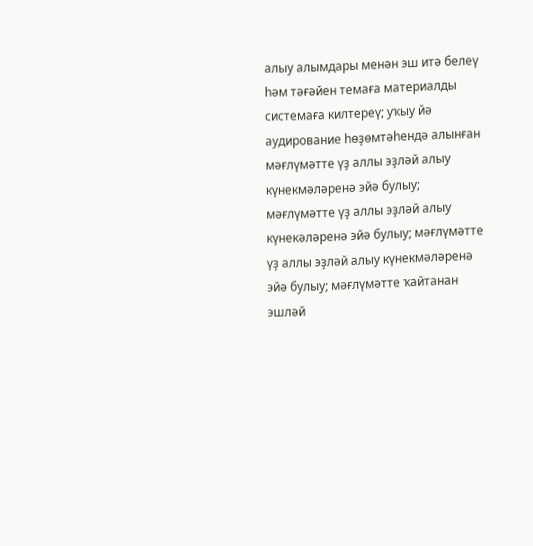алыу алымдары менән эш итә белеү һәм тәғәйен темаға материалды системаға килтереү; уҡыу йә аудирование һөҙөмтәһендә алынған мәғлүмәтте үҙ аллы эҙләй алыу күнекмәләренә эйә булыу; мәғлүмәтте үҙ аллы эҙләй алыу күнекәләренә эйә булыу; мәғлүмәтте үҙ аллы эҙләй алыу күнекмәләренә эйә булыу; мәғлүмәтте ҡайтанан эшләй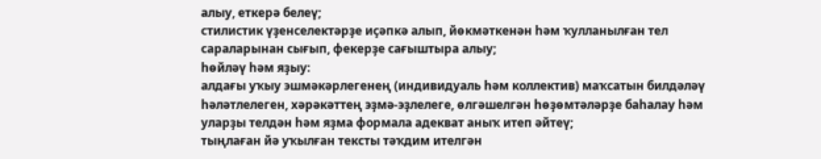алыу, еткерә белеү;
стилистик үҙенселектәрҙе иҫәпкә алып, йөкмәткенән һәм ҡулланылған тел сараларынан сығып, фекерҙе сағыштыра алыу;
һөйләү һәм яҙыу:
алдағы уҡыу эшмәкәрлегенең (индивидуаль һәм коллектив) маҡсатын билдәләү һәләтлелеген, хәрәкәттең эҙмә-эҙлелеге, өлгәшелгән һөҙөмтәләрҙе баһалау һәм уларҙы телдән һәм яҙма формала адекват аныҡ итеп әйтеү;
тыңлаған йә уҡылған тексты тәҡдим ителгән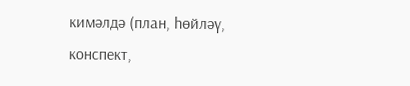кимәлдә (план, һөйләү, конспект,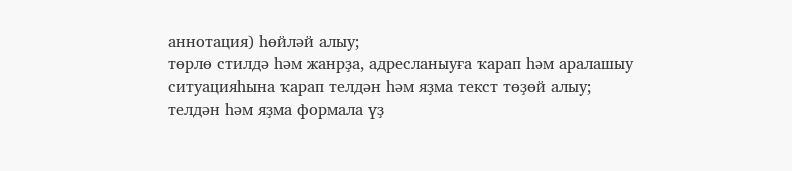аннотация) һөйләй алыу;
төрлө стилдә һәм жанрҙа, адресланыуға ҡарап һәм аралашыу ситуацияһына ҡарап телдән һәм яҙма текст төҙөй алыу;
телдән һәм яҙма формала үҙ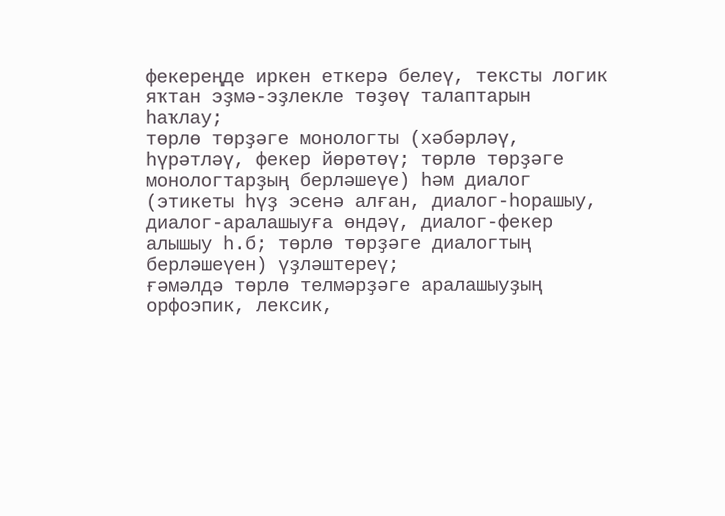фекереңде иркен еткерә белеү, тексты логик яҡтан эҙмә-эҙлекле төҙөү талаптарын һаҡлау;
төрлө төрҙәге монологты (хәбәрләү, һүрәтләү, фекер йөрөтөү; төрлө төрҙәге монологтарҙың берләшеүе) һәм диалог (этикеты һүҙ эсенә алған, диалог-һорашыу, диалог-аралашыуға өндәү, диалог-фекер алышыу һ.б; төрлө төрҙәге диалогтың берләшеүен) үҙләштереү;
ғәмәлдә төрлө телмәрҙәге аралашыуҙың орфоэпик, лексик,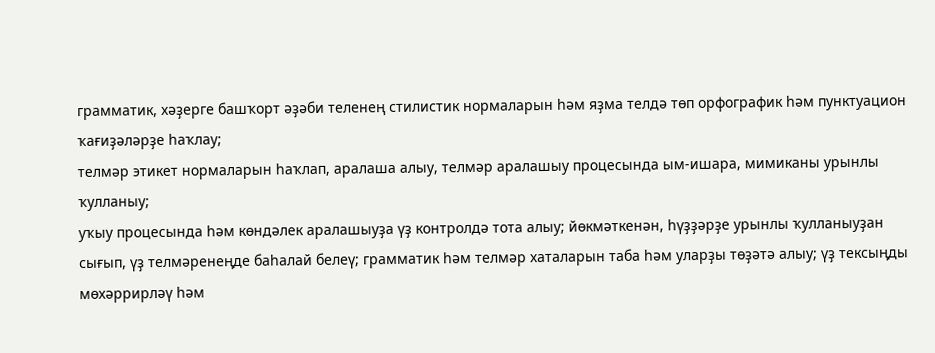грамматик, хәҙерге башҡорт әҙәби теленең стилистик нормаларын һәм яҙма телдә төп орфографик һәм пунктуацион ҡағиҙәләрҙе һаҡлау;
телмәр этикет нормаларын һаҡлап, аралаша алыу, телмәр аралашыу процесында ым-ишара, мимиканы урынлы ҡулланыу;
уҡыу процесында һәм көндәлек аралашыуҙа үҙ контролдә тота алыу; йөкмәткенән, һүҙҙәрҙе урынлы ҡулланыуҙан сығып, үҙ телмәренеңде баһалай белеү; грамматик һәм телмәр хаталарын таба һәм уларҙы төҙәтә алыу; үҙ тексыңды мөхәррирләү һәм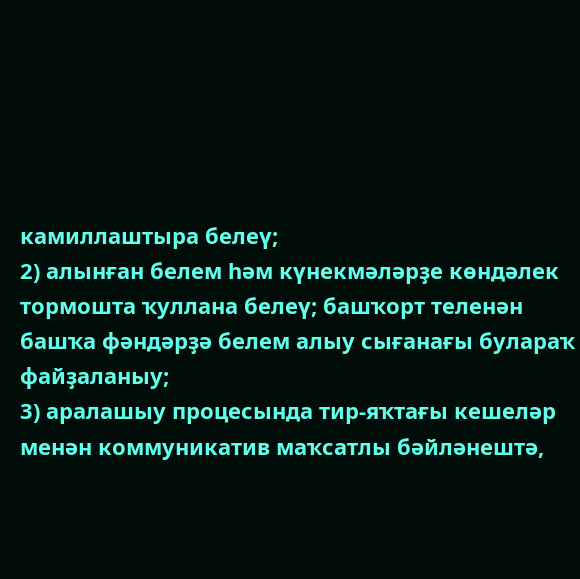камиллаштыра белеү;
2) алынған белем һәм күнекмәләрҙе көндәлек тормошта ҡуллана белеү; башҡорт теленән башҡа фәндәрҙә белем алыу сығанағы булараҡ файҙаланыу;
3) аралашыу процесында тир-яҡтағы кешеләр менән коммуникатив маҡсатлы бәйләнештә,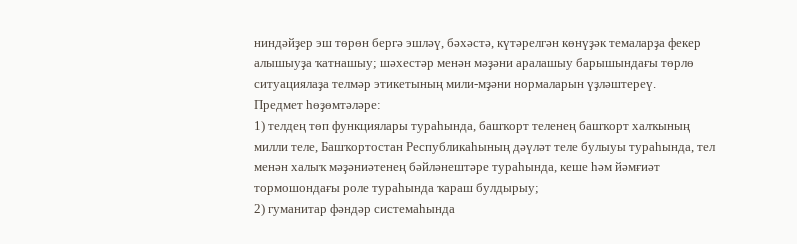ниндәйҙер эш төрөн бергә эшләү, бәхәстә, күтәрелгән көнүҙәк темаларҙа фекер алышыуҙа ҡатнашыу; шәхестәр менән мәҙәни аралашыу барышындағы төрлө ситуациялаҙа телмәр этикетының мили-мҙәни нормаларын үҙләштереү.
Предмет һөҙөмтәләре:
1) телдең төп функциялары тураһында, башҡорт теленең башҡорт халҡының милли теле, Башҡортостан Республикаһының дәүләт теле булыуы тураһында, тел менән халыҡ мәҙәниәтенең бәйләнештәре тураһында, кеше һәм йәмғиәт тормошондағы роле тураһында ҡараш булдырыу;
2) гуманитар фәндәр системаһында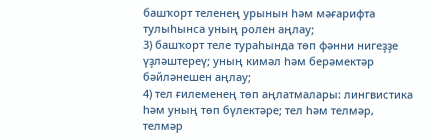башҡорт теленең урынын һәм мәғарифта тулыһынса уның ролен аңлау;
3) башҡорт теле тураһында төп фәнни нигеҙҙе үҙләштереү; уның кимәл һәм берәмектәр бәйләнешен аңлау;
4) тел ғилеменең төп аңлатмалары: лингвистика һәм уның төп бүлектәре; тел һәм телмәр, телмәр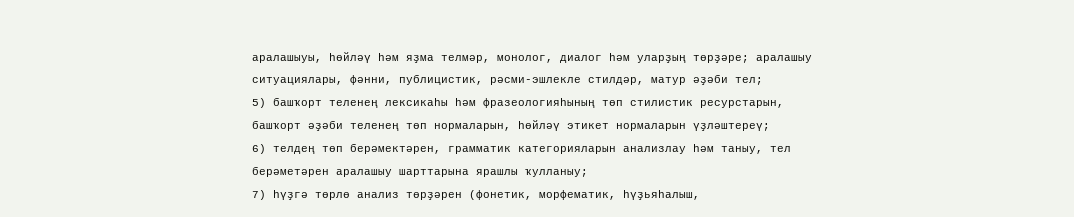аралашыуы, һөйләү һәм яҙма телмәр, монолог, диалог һәм уларҙың төрҙәре; аралашыу ситуациялары, фәнни, публицистик, рәсми-эшлекле стилдәр, матур әҙәби тел;
5) башҡорт теленең лексикаһы һәм фразеологияһының төп стилистик ресурстарын, башҡорт әҙәби теленең төп нормаларын, һөйләү этикет нормаларын үҙләштереү;
6) телдең төп берәмектәрен, грамматик категорияларын анализлау һәм таныу, тел берәметәрен аралашыу шарттарына ярашлы ҡулланыу;
7) һүҙгә төрлө анализ төрҙәрен (фонетик, морфематик, һүҙьяһалыш,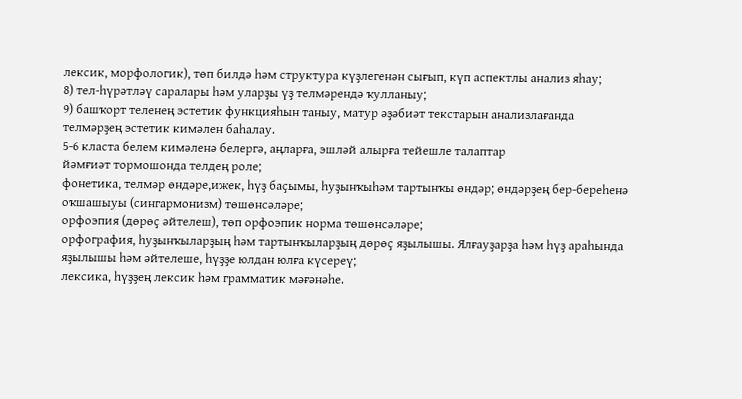лексик, морфологик), төп билдә һәм структура күҙлегенән сығып, күп аспектлы анализ яһау;
8) тел-һүрәтләү саралары һәм уларҙы үҙ телмәрендә ҡулланыу;
9) башҡорт теленең эстетик функцияһын таныу, матур әҙәбиәт текстарын анализлағанда телмәрҙең эстетик кимәлен баһалау.
5-6 класта белем кимәленә белергә, аңларға, эшләй алырға тейешле талаптар
йәмғиәт тормошонда телдең роле;
фонетика, телмәр өндәре,ижек, һүҙ баҫымы, һуҙынҡыһәм тартынҡы өндәр; өндәрҙең бер-береһенә оҡшашыуы (сингармонизм) төшөнсәләре;
орфоэпия (дөрөҫ әйтелеш), төп орфоэпик норма төшөнсәләре;
орфография, һуҙынҡыларҙың һәм тартынҡыларҙың дөрөҫ яҙылышы. Ялғауҙарҙа һәм һүҙ араһында яҙылышы һәм әйтелеше, һүҙҙе юлдан юлға күсереү;
лексика, һүҙҙең лексик һәм грамматик мәғәнәһе.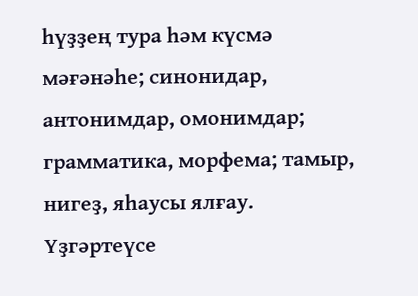һүҙҙең тура һәм күсмә мәғәнәһе; синонидар, антонимдар, омонимдар;
грамматика, морфема; тамыр, нигеҙ, яһаусы ялғау. Үҙгәртеүсе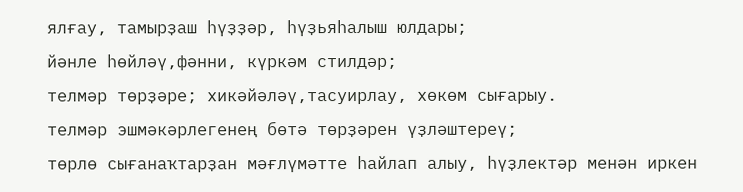ялғау, тамырҙаш һүҙҙәр, һүҙьяһалыш юлдары;
йәнле һөйләү,фәнни, күркәм стилдәр;
телмәр төрҙәре; хикәйәләү,тасуирлау, хөкөм сығарыу.
телмәр эшмәкәрлегенең бөтә төрҙәрен үҙләштереү;
төрлө сығанаҡтарҙан мәғлүмәтте һайлап алыу, һүҙлектәр менән иркен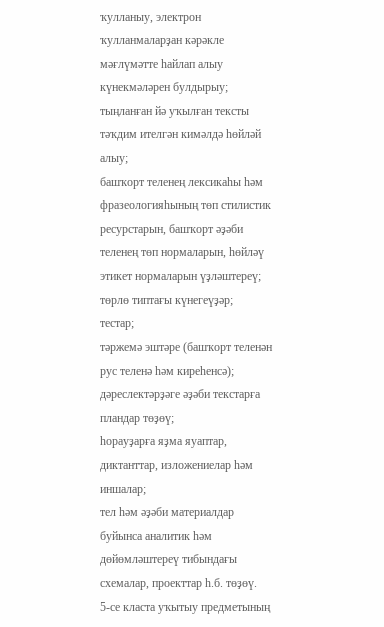ҡулланыу, электрон ҡулланмаларҙан кәрәкле мәғлүмәтте һайлап алыу күнекмәләрен булдырыу;
тыңланған йә уҡылған тексты тәҡдим ителгән кимәлдә һөйләй алыу;
башҡорт теленең лексикаһы һәм фразеологияһының төп стилистик ресурстарын, башҡорт әҙәби теленең төп нормаларын, һөйләү этикет нормаларын үҙләштереү;
төрлө типтағы күнегеүҙәр;
тестар;
тәржемә эштәре (башҡорт теленән рус теленә һәм киреһенсә);
дәреслектәрҙәге әҙәби текстарға пландар төҙөү;
һорауҙарға яҙма яуаптар, диктанттар, изложениелар һәм иншалар;
тел һәм әҙәби материалдар буйынса аналитик һәм дөйөмләштереү тибындағы схемалар, проекттар һ.б. төҙөү.
5-се класта уҡытыу предметының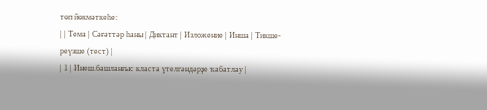төп йөкмәткеһе:
| | Тема | Сәғәттәр һаны | Диктант | Изложение | Инша | Тикше-реүэше (тест) |
| 1 | Инеш.башланғыс класта үтелгәндәрҙе ҡабатлау |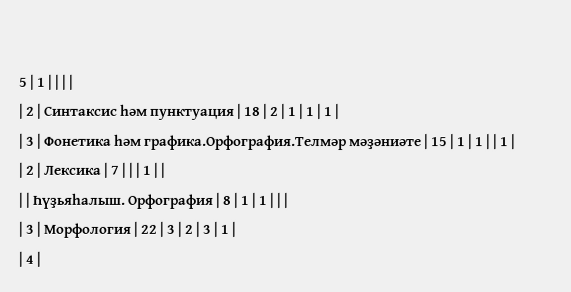5 | 1 | | | |
| 2 | Синтаксис һәм пунктуация | 18 | 2 | 1 | 1 | 1 |
| 3 | Фонетика һәм графика.Орфография.Телмәр мәҙәниәте | 15 | 1 | 1 | | 1 |
| 2 | Лексика | 7 | | | 1 | |
| | Һүҙьяһалыш. Орфография | 8 | 1 | 1 | | |
| 3 | Морфология | 22 | 3 | 2 | 3 | 1 |
| 4 |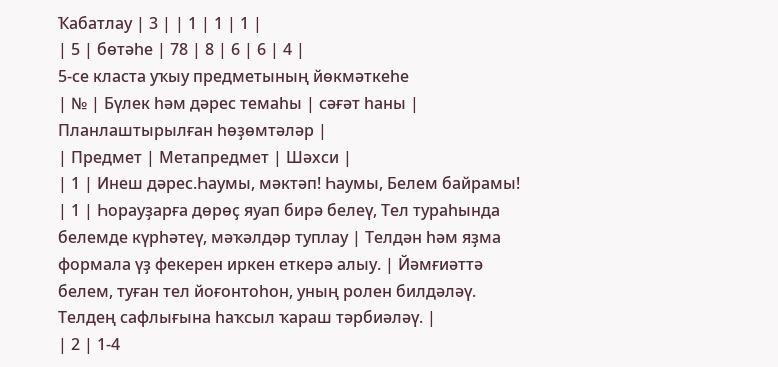Ҡабатлау | 3 | | 1 | 1 | 1 |
| 5 | бөтәһе | 78 | 8 | 6 | 6 | 4 |
5-се класта уҡыу предметының йөкмәткеһе
| № | Бүлек һәм дәрес темаһы | сәғәт һаны | Планлаштырылған һөҙөмтәләр |
| Предмет | Метапредмет | Шәхси |
| 1 | Инеш дәрес.Һаумы, мәктәп! Һаумы, Белем байрамы! | 1 | Һорауҙарға дөрөҫ яуап бирә белеү, Тел тураһында белемде күрһәтеү, мәҡәлдәр туплау | Телдән һәм яҙма формала үҙ фекерен иркен еткерә алыу. | Йәмғиәттә белем, туған тел йоғонтоһон, уның ролен билдәләү. Телдең сафлығына һаҡсыл ҡараш тәрбиәләү. |
| 2 | 1-4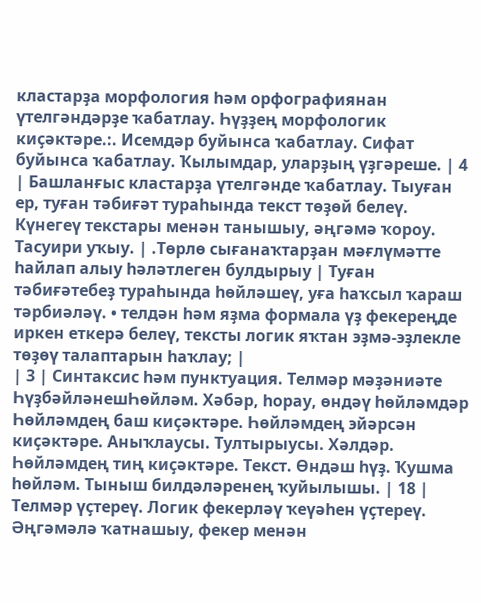кластарҙа морфология һәм орфографиянан үтелгәндәрҙе ҡабатлау. Һүҙҙең морфологик киҫәктәре.:. Исемдәр буйынса ҡабатлау. Сифат буйынса ҡабатлау. Ҡылымдар, уларҙың үҙгәреше. | 4 | Башланғыс кластарҙа үтелгәнде ҡабатлау. Тыуған ер, туған тәбиғәт тураһында текст төҙөй белеү. Күнегеү текстары менән танышыу, әңгәмә ҡороу. Тасуири уҡыу. | .Төрлө сығанаҡтарҙан мәғлүмәтте һайлап алыу һәләтлеген булдырыу | Туған тәбиғәтебеҙ тураһында һөйләшеү, уға һаҡсыл ҡараш тәрбиәләү. • телдән һәм яҙма формала үҙ фекереңде иркен еткерә белеү, тексты логик яҡтан эҙмә-эҙлекле төҙөү талаптарын һаҡлау; |
| 3 | Синтаксис һәм пунктуация. Телмәр мәҙәниәте ҺүҙбәйләнешҺөйләм. Хәбәр, һорау, өндәү һөйләмдәр Һөйләмдең баш киҫәктәре. Һөйләмдең эйәрсән киҫәктәре. Аныҡлаусы. Тултырыусы. Хәлдәр. Һөйләмдең тиң киҫәктәре. Текст. Өндәш һүҙ. Ҡушма һөйләм. Тыныш билдәләренең ҡуйылышы. | 18 | Телмәр үҫтереү. Логик фекерләү ҡеүәһен үҫтереү. Әңгәмәлә ҡатнашыу, фекер менән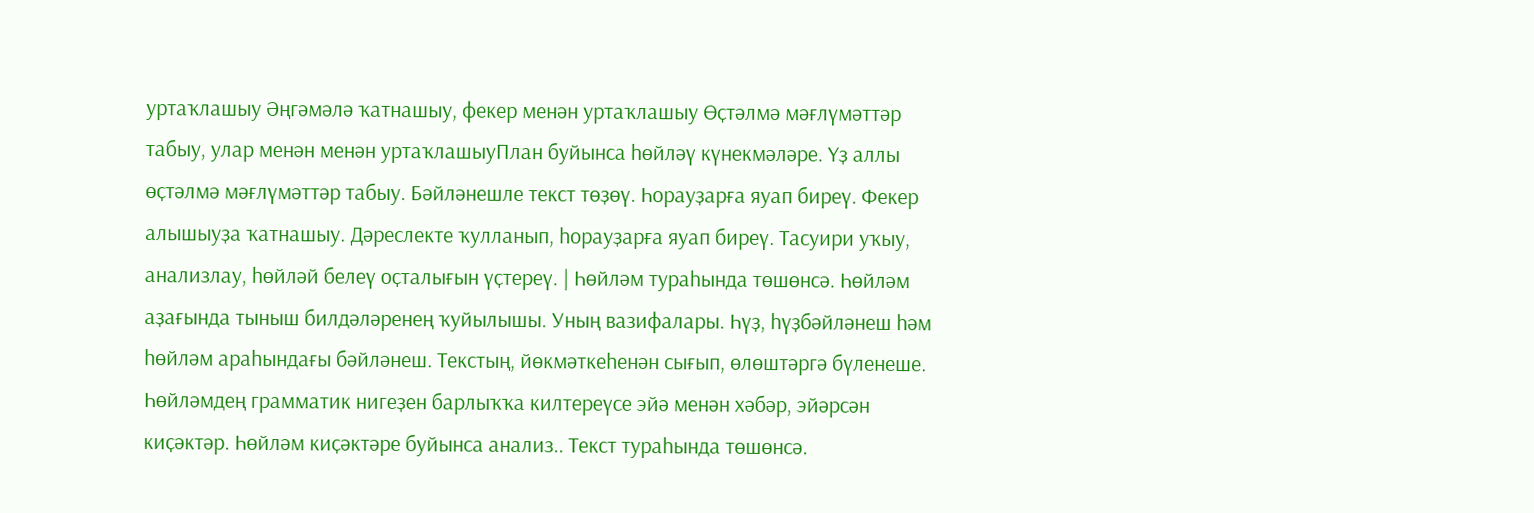уртаҡлашыу Әңгәмәлә ҡатнашыу, фекер менән уртаҡлашыу Өҫтәлмә мәғлүмәттәр табыу, улар менән менән уртаҡлашыуПлан буйынса һөйләү күнекмәләре. Үҙ аллы өҫтәлмә мәғлүмәттәр табыу. Бәйләнешле текст төҙөү. Һорауҙарға яуап биреү. Фекер алышыуҙа ҡатнашыу. Дәреслекте ҡулланып, һорауҙарға яуап биреү. Тасуири уҡыу, анализлау, һөйләй белеү оҫталығын үҫтереү. | Һөйләм тураһында төшөнсә. Һөйләм аҙағында тыныш билдәләренең ҡуйылышы. Уның вазифалары. Һүҙ, һүҙбәйләнеш һәм һөйләм араһындағы бәйләнеш. Текстың, йөкмәткеһенән сығып, өлөштәргә бүленеше. Һөйләмдең грамматик нигеҙен барлыҡҡа килтереүсе эйә менән хәбәр, эйәрсән киҫәктәр. Һөйләм киҫәктәре буйынса анализ.. Текст тураһында төшөнсә.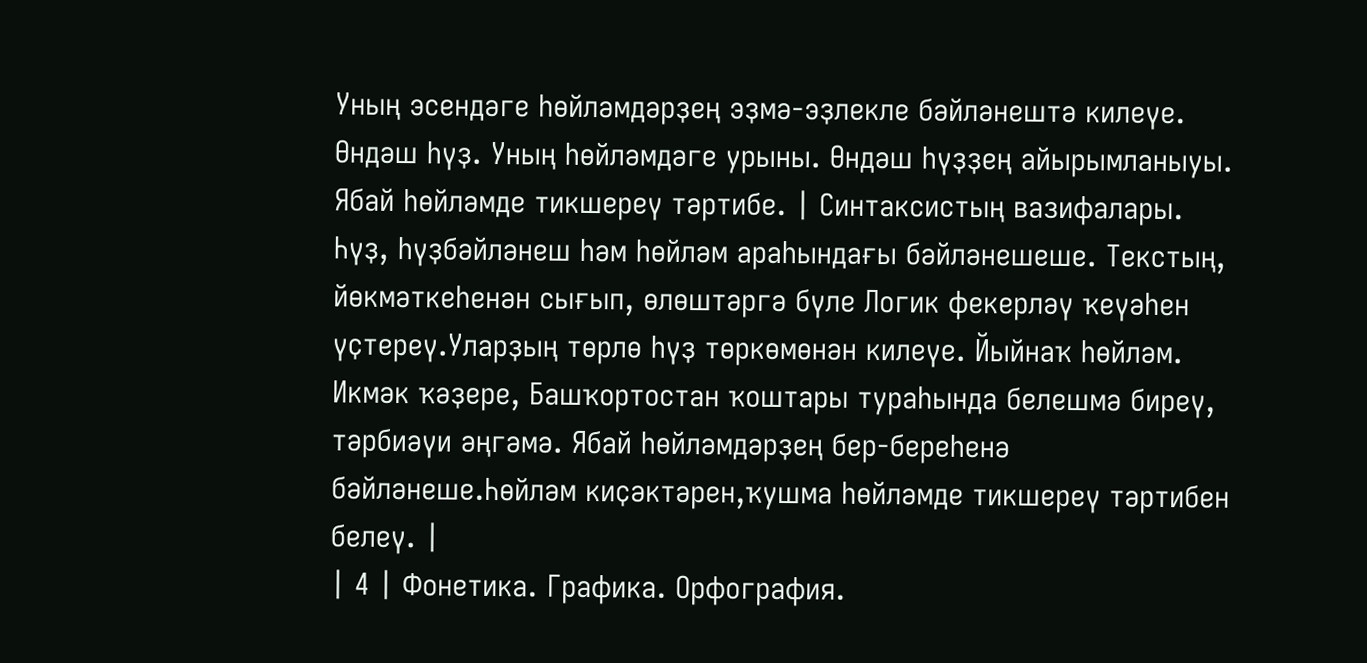Уның эсендәге һөйләмдәрҙең эҙмә-эҙлекле бәйләнештә килеүе. Өндәш һүҙ. Уның һөйләмдәге урыны. Өндәш һүҙҙең айырымланыуы. Ябай һөйләмде тикшереү тәртибе. | Синтаксистың вазифалары. Һүҙ, һүҙбәйләнеш һәм һөйләм араһындағы бәйләнешеше. Текстың, йөкмәткеһенән сығып, өлөштәргә бүле Логик фекерләү ҡеүәһен үҫтереү.Уларҙың төрлө һүҙ төркөмөнән килеүе. Йыйнаҡ һөйләм. Икмәк ҡәҙере, Башҡортостан ҡоштары тураһында белешмә биреү, тәрбиәүи әңгәмә. Ябай һөйләмдәрҙең бер-береһенә бәйләнеше.Һөйләм киҫәктәрен,ҡушма һөйләмде тикшереү тәртибен белеү. |
| 4 | Фонетика. Графика. Орфография.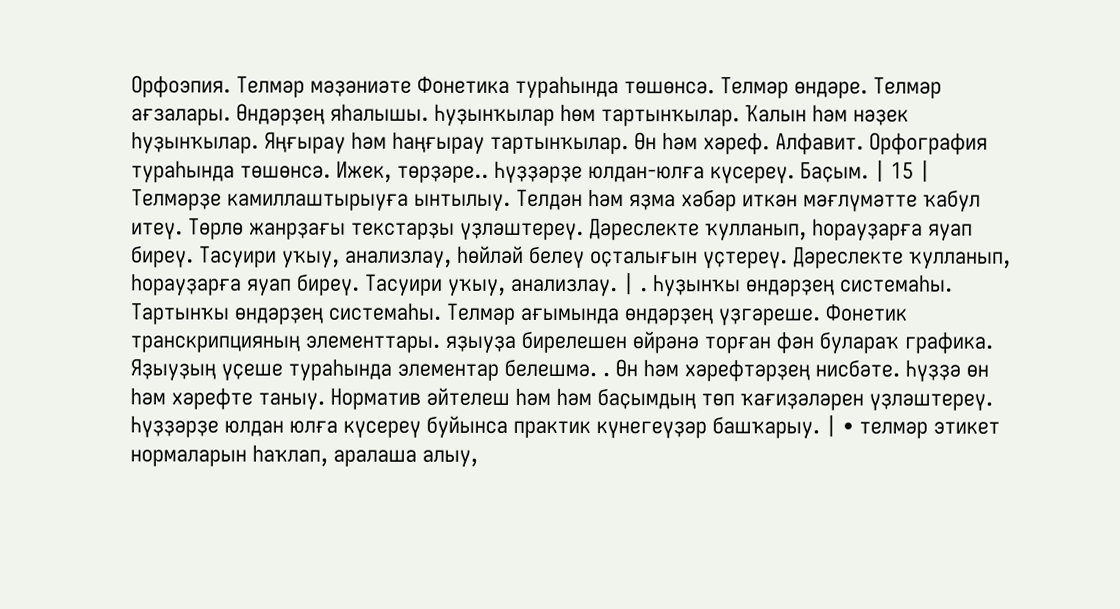Орфоэпия. Телмәр мәҙәниәте Фонетика тураһында төшөнсә. Телмәр өндәре. Телмәр ағзалары. Өндәрҙең яһалышы. Һуҙынҡылар һөм тартынҡылар. Ҡалын һәм нәҙек һуҙынҡылар. Яңғырау һәм һаңғырау тартынҡылар. Өн һәм хәреф. Алфавит. Орфография тураһында төшөнсә. Ижек, төрҙәре.. Һүҙҙәрҙе юлдан-юлға күсереү. Баҫым. | 15 | Телмәрҙе камиллаштырыуға ынтылыу. Телдән һәм яҙма хәбәр иткән мәғлүмәтте ҡабул итеү. Төрлө жанрҙағы текстарҙы үҙләштереү. Дәреслекте ҡулланып, һорауҙарға яуап биреү. Тасуири уҡыу, анализлау, һөйләй белеү оҫталығын үҫтереү. Дәреслекте ҡулланып, һорауҙарға яуап биреү. Тасуири уҡыу, анализлау. | . Һуҙынҡы өндәрҙең системаһы. Тартынҡы өндәрҙең системаһы. Телмәр ағымында өндәрҙең үҙгәреше. Фонетик транскрипцияның элементтары. яҙыуҙа бирелешен өйрәнә торған фән булараҡ графика. Яҙыуҙың үҫеше тураһында элементар белешмә. . Өн һәм хәрефтәрҙең нисбәте. Һүҙҙә өн һәм хәрефте таныу. Норматив әйтелеш һәм һәм баҫымдың төп ҡағиҙәләрен үҙләштереү. Һүҙҙәрҙе юлдан юлға күсереү буйынса практик күнегеүҙәр башҡарыу. | • телмәр этикет нормаларын һаҡлап, аралаша алыу,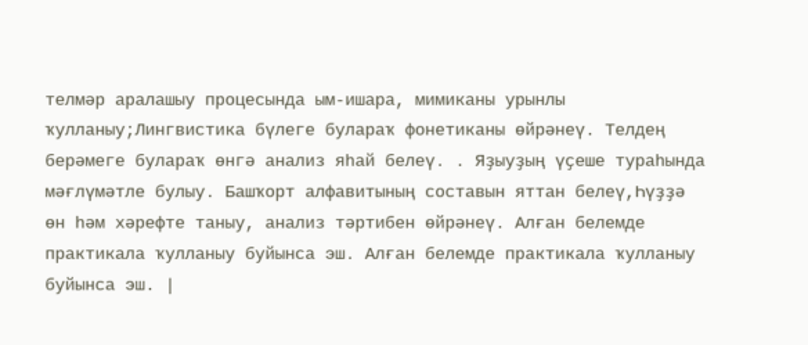телмәр аралашыу процесында ым-ишара, мимиканы урынлы ҡулланыу;Лингвистика бүлеге булараҡ фонетиканы өйрәнеү. Телдең берәмеге булараҡ өнгә анализ яһай белеү. . Яҙыуҙың үҫеше тураһында мәғлүмәтле булыу. Башҡорт алфавитының составын яттан белеү,Һүҙҙә өн һәм хәрефте таныу, анализ тәртибен өйрәнеү. Алған белемде практикала ҡулланыу буйынса эш. Алған белемде практикала ҡулланыу буйынса эш. |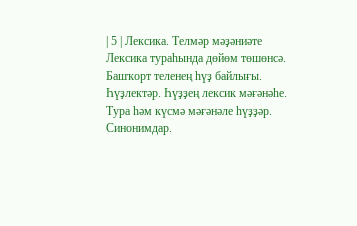| 5 | Лексика. Телмәр мәҙәниәте Лексика тураһында дөйөм төшөнсә. Башҡорт теленең һүҙ байлығы. Һүҙлектәр. Һүҙҙең лексик мәғәнәһе. Тура һәм күсмә мәғәнәле һүҙҙәр. Синонимдар.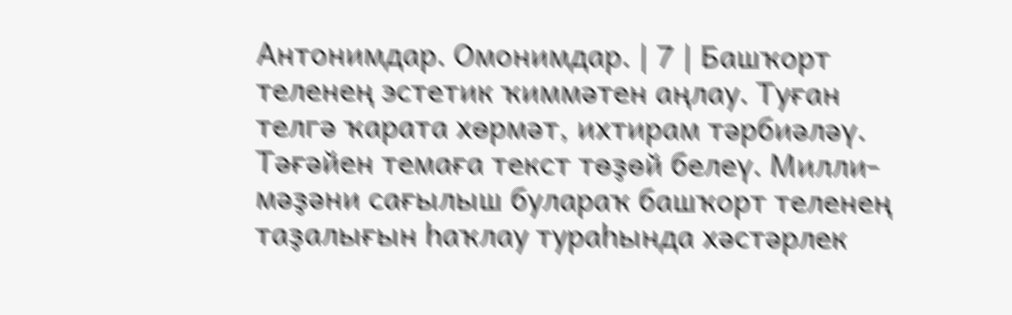Антонимдар. Омонимдар. | 7 | Башҡорт теленең эстетик ҡиммәтен аңлау. Туған телгә ҡарата хөрмәт, ихтирам тәрбиәләү. Тәғәйен темаға текст төҙөй белеү. Милли-мәҙәни сағылыш булараҡ башҡорт теленең таҙалығын һаҡлау тураһында хәстәрлек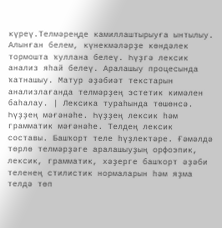күреү.Телмәреңде камиллаштырыуға ынтылыу. Алынған белем, күнекмәләрҙе көндәлек тормошта ҡуллана белеү. Һүҙгә лексик анализ яһай белеү. Аралашыу процесында ҡатнашыу. Матур әҙәбиәт текстарын анализлағанда телмәрҙең эстетик кимәлен баһалау. | Лексика тураһында төшөнсә. Һүҙҙең мәғәнәһе. Һүҙҙең лексик һәм грамматик мәғәнәһе. Телдең лексик составы. Башҡорт теле һүҙлектәре. Ғәмәлдә төрлө телмәрҙәге аралашыуҙың орфоэпик, лексик, грамматик, хәҙерге башҡорт әҙәби теленең стилистик нормаларын һәм яҙма телдә төп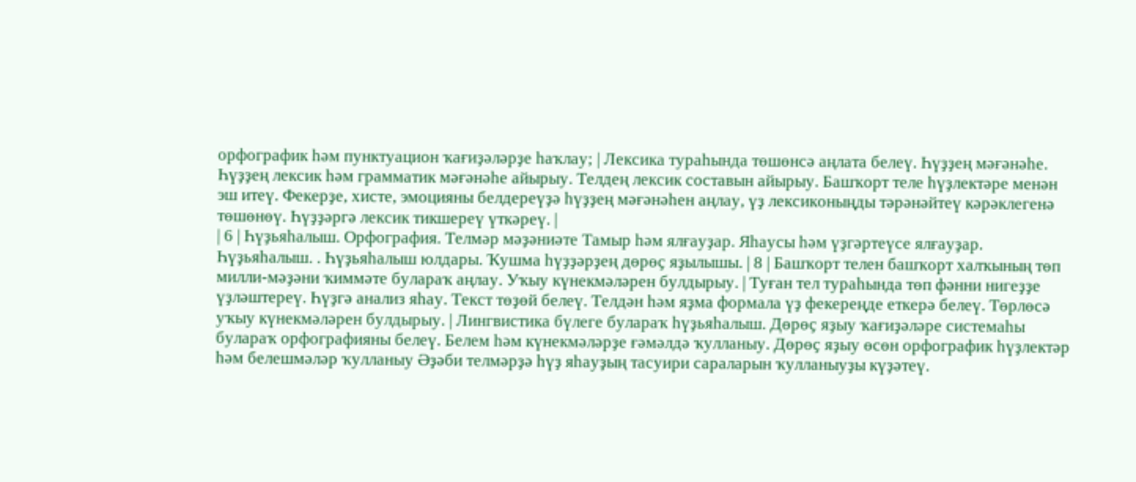орфографик һәм пунктуацион ҡағиҙәләрҙе һаҡлау; | Лексика тураһында төшөнсә аңлата белеү. Һүҙҙең мәғәнәһе. Һүҙҙең лексик һәм грамматик мәғәнәһе айырыу. Телдең лексик составын айырыу. Башҡорт теле һүҙлектәре менән эш итеү. Фекерҙе, хисте, эмоцияны белдереүҙә һүҙҙең мәғәнәһен аңлау, үҙ лексиконыңды тәрәнәйтеү кәрәклегенә төшөнөү. Һүҙҙәргә лексик тикшереү үткәреү. |
| 6 | Һүҙьяһалыш. Орфография. Телмәр мәҙәниәте Тамыр һәм ялғауҙар. Яһаусы һәм үҙгәртеүсе ялғауҙар. Һүҙьяһалыш. . Һүҙьяһалыш юлдары. Ҡушма һүҙҙәрҙең дөрөҫ яҙылышы. | 8 | Башҡорт телен башҡорт халҡының төп милли-мәҙәни ҡиммәте булараҡ аңлау. Уҡыу күнекмәләрен булдырыу. | Туған тел тураһында төп фәнни нигеҙҙе үҙләштереү. Һүҙгә анализ яһау. Текст төҙөй белеү. Телдән һәм яҙма формала үҙ фекереңде еткерә белеү. Төрлөсә уҡыу күнекмәләрен булдырыу. | Лингвистика бүлеге булараҡ һүҙьяһалыш. Дөрөҫ яҙыу ҡағиҙәләре системаһы булараҡ орфографияны белеү. Белем һәм күнекмәләрҙе ғәмәлдә ҡулланыу. Дөрөҫ яҙыу өсөн орфографик һүҙлектәр һәм белешмәләр ҡулланыу Әҙәби телмәрҙә һүҙ яһауҙың тасуири сараларын ҡулланыуҙы күҙәтеү.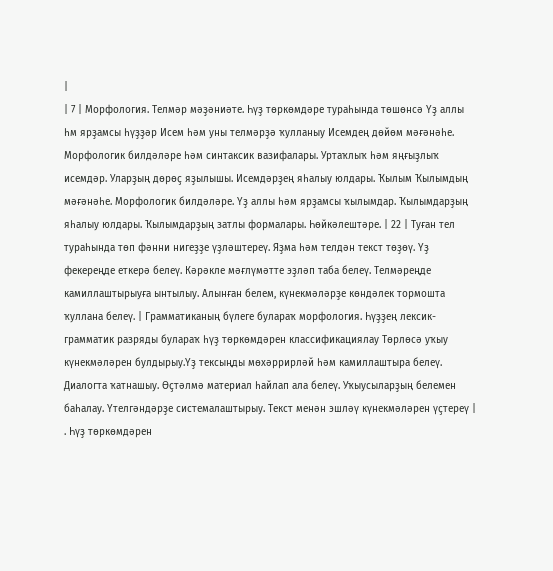|
| 7 | Морфология. Телмәр мәҙәниәте. Һүҙ төркөмдәре тураһында төшөнсә Үҙ аллы һм ярҙамсы һүҙҙәр Исем һәм уны телмәрҙә ҡулланыу Исемдең дөйөм мәғәнәһе. Морфологик билдәләре һәм синтаксик вазифалары. Уртаҡлыҡ һәм яңғыҙлыҡ исемдәр. Уларҙың дөрөҫ яҙылышы. Исемдәрҙең яһалыу юлдары. Ҡылым Ҡылымдың мәғәнәһе. Морфологик билдәләре. Үҙ аллы һәм ярҙамсы ҡылымдар. Ҡылымдарҙың яһалыу юлдары. Ҡылымдарҙың затлы формалары. Һөйкәлештәре. | 22 | Туған тел тураһында төп фәнни нигеҙҙе үҙләштереү. Яҙма һәм телдән текст төҙөү. Үҙ фекереңде еткерә белеү. Кәрәкле мәғлүмәтте эҙләп таба белеү. Телмәреңде камиллаштырыуға ынтылыу. Алынған белем, күнекмәләрҙе көндәлек тормошта ҡуллана белеү. | Грамматиканың бүлеге булараҡ морфология. Һүҙҙең лексик-грамматик разряды булараҡ һүҙ төркөмдәрен классификациялау Төрлөсә уҡыу күнекмәләрен булдырыу.Үҙ тексыңды мөхәррирләй һәм камиллаштыра белеү. Диалогта ҡатнашыу. Өҫтәлмә материал һайлап ала белеү. Уҡыусыларҙың белемен баһалау. Үтелгәндәрҙе системалаштырыу. Текст менән эшләү күнекмәләрен үҫтереү | . Һүҙ төркөмдәрен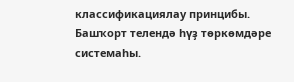классификациялау принцибы. Башҡорт телендә һүҙ төркөмдәре системаһы.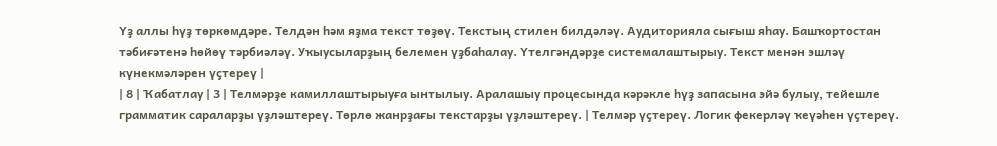Үҙ аллы һүҙ төркөмдәре. Телдән һәм яҙма текст төҙөү. Текстың стилен билдәләү. Аудиторияла сығыш яһау. Башҡортостан тәбиғәтенә һөйөү тәрбиәләү. Уҡыусыларҙың белемен үҙбаһалау. Үтелгәндәрҙе системалаштырыу. Текст менән эшләү күнекмәләрен үҫтереү |
| 8 | Ҡабатлау | 3 | Телмәрҙе камиллаштырыуға ынтылыу. Аралашыу процесында кәрәкле һүҙ запасына эйә булыу, тейешле грамматик сараларҙы үҙләштереү. Төрлө жанрҙағы текстарҙы үҙләштереү. | Телмәр үҫтереү. Логик фекерләү ҡеүәһен үҫтереү.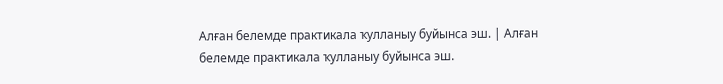Алған белемде практикала ҡулланыу буйынса эш. | Алған белемде практикала ҡулланыу буйынса эш.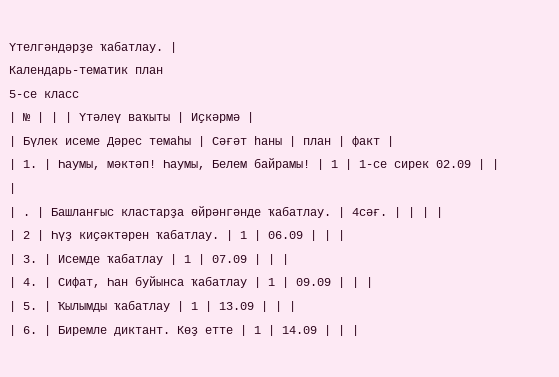Үтелгәндәрҙе ҡабатлау. |
Календарь-тематик план
5-се класс
| № | | | Үтәлеү ваҡыты | Иҫкәрмә |
| Бүлек исеме Дәрес темаһы | Сәғәт һаны | план | факт |
| 1. | Һаумы, мәктәп! Һаумы, Белем байрамы! | 1 | 1-се сирек 02.09 | | |
| . | Башланғыс кластарҙа өйрәнгәнде ҡабатлау. | 4сәғ. | | | |
| 2 | Һүҙ киҫәктәрен ҡабатлау. | 1 | 06.09 | | |
| 3. | Исемде ҡабатлау | 1 | 07.09 | | |
| 4. | Сифат, Һан буйынса ҡабатлау | 1 | 09.09 | | |
| 5. | Ҡылымды ҡабатлау | 1 | 13.09 | | |
| 6. | Биремле диктант. Көҙ етте | 1 | 14.09 | | |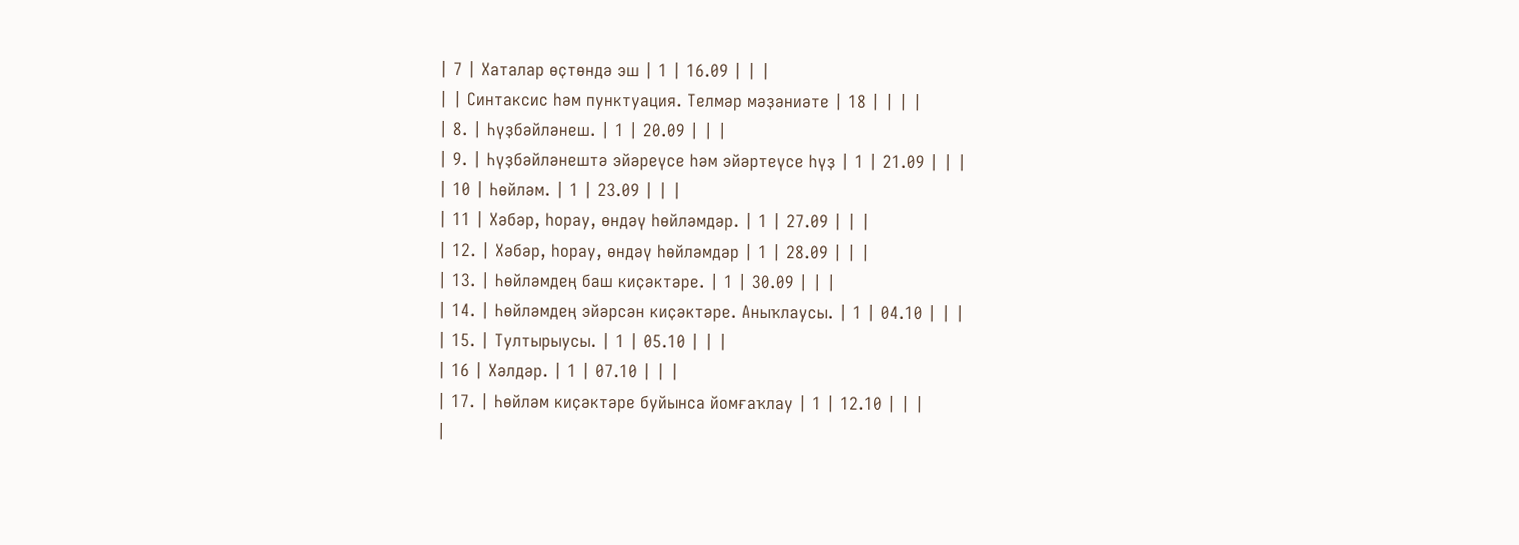| 7 | Хаталар өҫтөндә эш | 1 | 16.09 | | |
| | Синтаксис һәм пунктуация. Телмәр мәҙәниәте | 18 | | | |
| 8. | Һүҙбәйләнеш. | 1 | 20.09 | | |
| 9. | Һүҙбәйләнештә эйәреүсе һәм эйәртеүсе һүҙ | 1 | 21.09 | | |
| 10 | Һөйләм. | 1 | 23.09 | | |
| 11 | Хәбәр, һорау, өндәү һөйләмдәр. | 1 | 27.09 | | |
| 12. | Хәбәр, һорау, өндәү һөйләмдәр | 1 | 28.09 | | |
| 13. | Һөйләмдең баш киҫәктәре. | 1 | 30.09 | | |
| 14. | Һөйләмдең эйәрсән киҫәктәре. Аныҡлаусы. | 1 | 04.10 | | |
| 15. | Тултырыусы. | 1 | 05.10 | | |
| 16 | Хәлдәр. | 1 | 07.10 | | |
| 17. | Һөйләм киҫәктәре буйынса йомғаҡлау | 1 | 12.10 | | |
|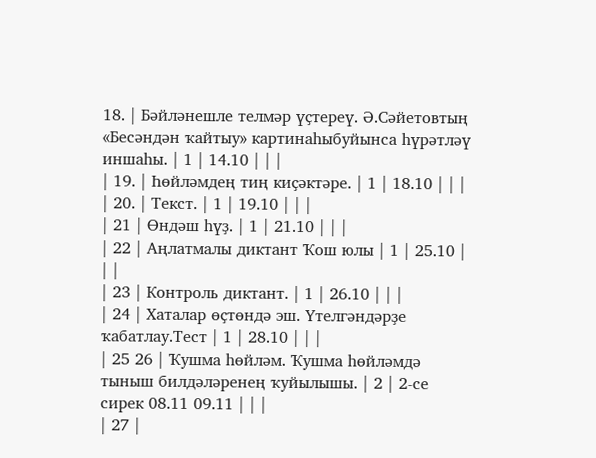18. | Бәйләнешле телмәр үҫтереү. Ә.Сәйетовтың «Бесәндән ҡайтыу» картинаһыбуйынса һүрәтләү иншаһы. | 1 | 14.10 | | |
| 19. | Һөйләмдең тиң киҫәктәре. | 1 | 18.10 | | |
| 20. | Текст. | 1 | 19.10 | | |
| 21 | Өндәш һүҙ. | 1 | 21.10 | | |
| 22 | Аңлатмалы диктант Ҡош юлы | 1 | 25.10 | | |
| 23 | Контроль диктант. | 1 | 26.10 | | |
| 24 | Хаталар өҫтөндә эш. Үтелгәндәрҙе ҡабатлау.Тест | 1 | 28.10 | | |
| 25 26 | Ҡушма һөйләм. Ҡушма һөйләмдә тыныш билдәләренең ҡуйылышы. | 2 | 2-се сирек 08.11 09.11 | | |
| 27 |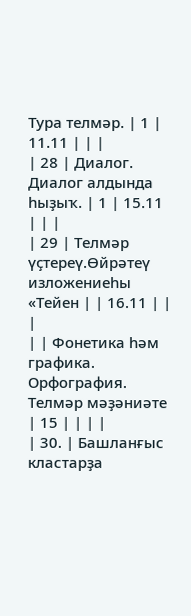Тура телмәр. | 1 | 11.11 | | |
| 28 | Диалог. Диалог алдында һыҙыҡ. | 1 | 15.11 | | |
| 29 | Телмәр үҫтереү.Өйрәтеү изложениеһы «Тейен | | 16.11 | | |
| | Фонетика һәм графика. Орфография. Телмәр мәҙәниәте | 15 | | | |
| 30. | Башланғыс кластарҙа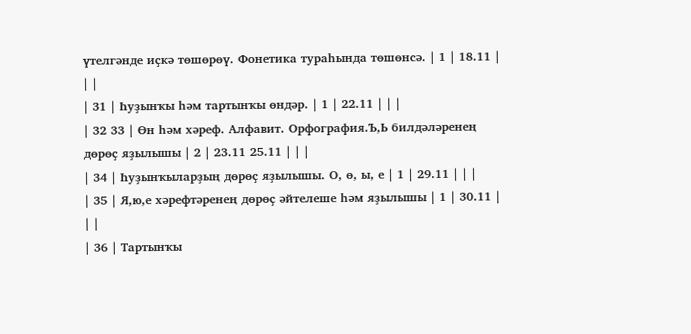үтелгәнде иҫкә төшөрөү. Фонетика тураһында төшөнсә. | 1 | 18.11 | | |
| 31 | Һуҙынҡы һәм тартынҡы өндәр. | 1 | 22.11 | | |
| 32 33 | Өн һәм хәреф. Алфавит. Орфография.Ъ,Ь билдәләренең дөрөҫ яҙылышы | 2 | 23.11 25.11 | | |
| 34 | Һуҙынҡыларҙың дөрөҫ яҙылышы. О, ө, ы, е | 1 | 29.11 | | |
| 35 | Я,ю,е хәрефтәренең дөрөҫ әйтелеше һәм яҙылышы | 1 | 30.11 | | |
| 36 | Тартынҡы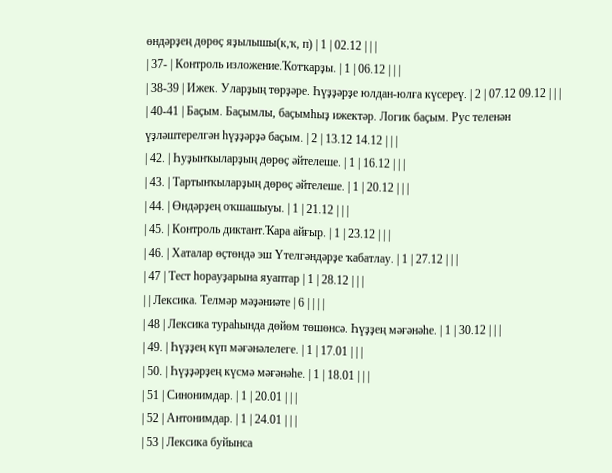өндәрҙең дөрөҫ яҙылышы(к,ҡ, п) | 1 | 02.12 | | |
| 37- | Контроль изложение.Ҡотҡарҙы. | 1 | 06.12 | | |
| 38-39 | Ижек. Уларҙың төрҙәре. Һүҙҙәрҙе юлдан-юлға күсереү. | 2 | 07.12 09.12 | | |
| 40-41 | Баҫым. Баҫымлы, баҫымһыҙ ижектәр. Логик баҫым. Рус теленән үҙләштерелгән һүҙҙәрҙә баҫым. | 2 | 13.12 14.12 | | |
| 42. | Һуҙынҡыларҙың дөрөҫ әйтелеше. | 1 | 16.12 | | |
| 43. | Тартынҡыларҙың дөрөҫ әйтелеше. | 1 | 20.12 | | |
| 44. | Өндәрҙең оҡшашыуы. | 1 | 21.12 | | |
| 45. | Контроль диктант.Ҡара айғыр. | 1 | 23.12 | | |
| 46. | Хаталар өҫтөндә эш Үтелгәндәрҙе ҡабатлау. | 1 | 27.12 | | |
| 47 | Тест һорауҙарына яуаптар | 1 | 28.12 | | |
| | Лексика. Телмәр мәҙәниәте | 6 | | | |
| 48 | Лексика тураһында дөйөм төшөнсә. Һүҙҙең мәғәнәһе. | 1 | 30.12 | | |
| 49. | Һүҙҙең күп мәғәнәлелеге. | 1 | 17.01 | | |
| 50. | Һүҙҙәрҙең күсмә мәғәнәһе. | 1 | 18.01 | | |
| 51 | Синонимдар. | 1 | 20.01 | | |
| 52 | Антонимдар. | 1 | 24.01 | | |
| 53 | Лексика буйынса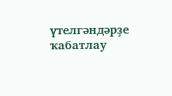үтелгәндәрҙе ҡабатлау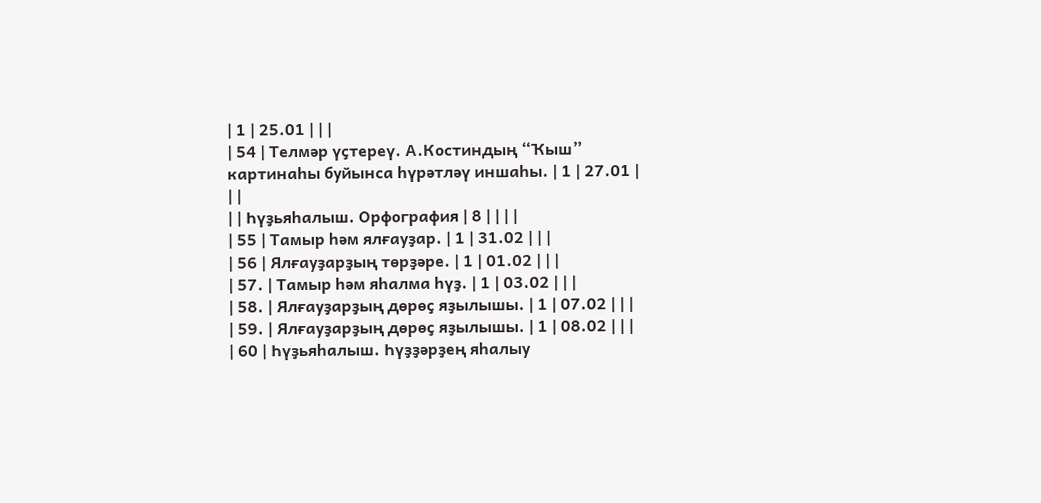| 1 | 25.01 | | |
| 54 | Телмәр үҫтереү. А.Костиндың “Ҡыш” картинаһы буйынса һүрәтләү иншаһы. | 1 | 27.01 | | |
| | Һүҙьяһалыш. Орфография | 8 | | | |
| 55 | Тамыр һәм ялғауҙар. | 1 | 31.02 | | |
| 56 | Ялғауҙарҙың төрҙәре. | 1 | 01.02 | | |
| 57. | Тамыр һәм яһалма һүҙ. | 1 | 03.02 | | |
| 58. | Ялғауҙарҙың дөрөҫ яҙылышы. | 1 | 07.02 | | |
| 59. | Ялғауҙарҙың дөрөҫ яҙылышы. | 1 | 08.02 | | |
| 60 | Һүҙьяһалыш. Һүҙҙәрҙең яһалыу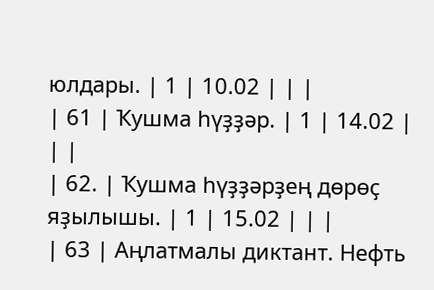юлдары. | 1 | 10.02 | | |
| 61 | Ҡушма һүҙҙәр. | 1 | 14.02 | | |
| 62. | Ҡушма һүҙҙәрҙең дөрөҫ яҙылышы. | 1 | 15.02 | | |
| 63 | Аңлатмалы диктант. Нефть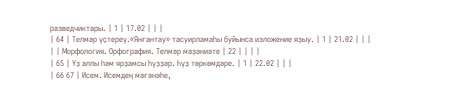разведчиктары. | 1 | 17.02 | | |
| 64 | Телмәр үҫтереү.«Янғантау» тасуирламаһы буйынса изложение яҙыу. | 1 | 21.02 | | |
| | Морфология. Орфография. Телмәр мәҙәниәте | 22 | | | |
| 65 | Үҙ аллы һәм ярҙамсы һүҙҙәр. Һүҙ төркөмдәре. | 1 | 22.02 | | |
| 66 67 | Исем. Исемдең мәғәнәһе,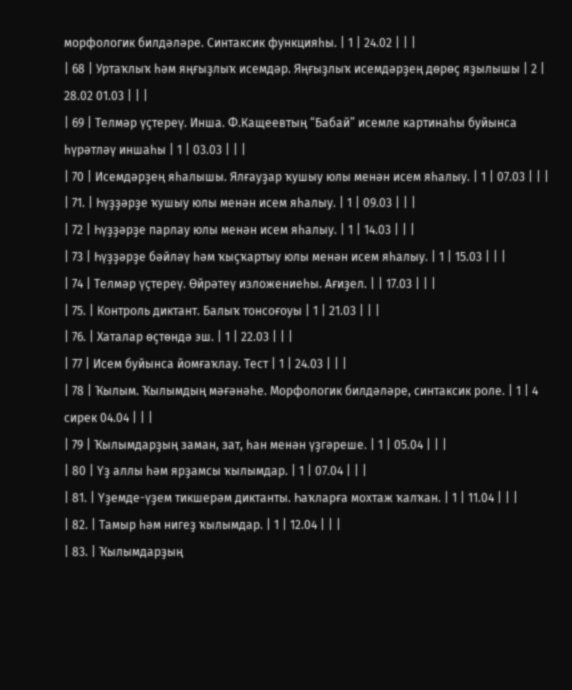морфологик билдәләре. Синтаксик функцияһы. | 1 | 24.02 | | |
| 68 | Уртаҡлыҡ һәм яңғыҙлыҡ исемдәр. Яңғыҙлыҡ исемдәрҙең дөрөҫ яҙылышы | 2 | 28.02 01.03 | | |
| 69 | Телмәр үҫтереү. Инша. Ф.Кащеевтың “Бабай” исемле картинаһы буйынса һүрәтләү иншаһы | 1 | 03.03 | | |
| 70 | Исемдәрҙең яһалышы. Ялғауҙар ҡушыу юлы менән исем яһалыу. | 1 | 07.03 | | |
| 71. | Һүҙҙәрҙе ҡушыу юлы менән исем яһалыу. | 1 | 09.03 | | |
| 72 | Һүҙҙәрҙе парлау юлы менән исем яһалыу. | 1 | 14.03 | | |
| 73 | Һүҙҙәрҙе бәйләү һәм ҡыҫҡартыу юлы менән исем яһалыу. | 1 | 15.03 | | |
| 74 | Телмәр үҫтереү. Өйрәтеү изложениеһы. Ағиҙел. | | 17.03 | | |
| 75. | Контроль диктант. Балыҡ тонсоғоуы | 1 | 21.03 | | |
| 76. | Хаталар өҫтөндә эш. | 1 | 22.03 | | |
| 77 | Исем буйынса йомғаҡлау. Тест | 1 | 24.03 | | |
| 78 | Ҡылым. Ҡылымдың мәғәнәһе. Морфологик билдәләре, синтаксик роле. | 1 | 4 сирек 04.04 | | |
| 79 | Ҡылымдарҙың заман, зат, һан менән үҙгәреше. | 1 | 05.04 | | |
| 80 | Үҙ аллы һәм ярҙамсы ҡылымдар. | 1 | 07.04 | | |
| 81. | Үҙемде-үҙем тикшерәм диктанты. Һаҡларға мохтаж ҡалҡан. | 1 | 11.04 | | |
| 82. | Тамыр һәм нигеҙ ҡылымдар. | 1 | 12.04 | | |
| 83. | Ҡылымдарҙың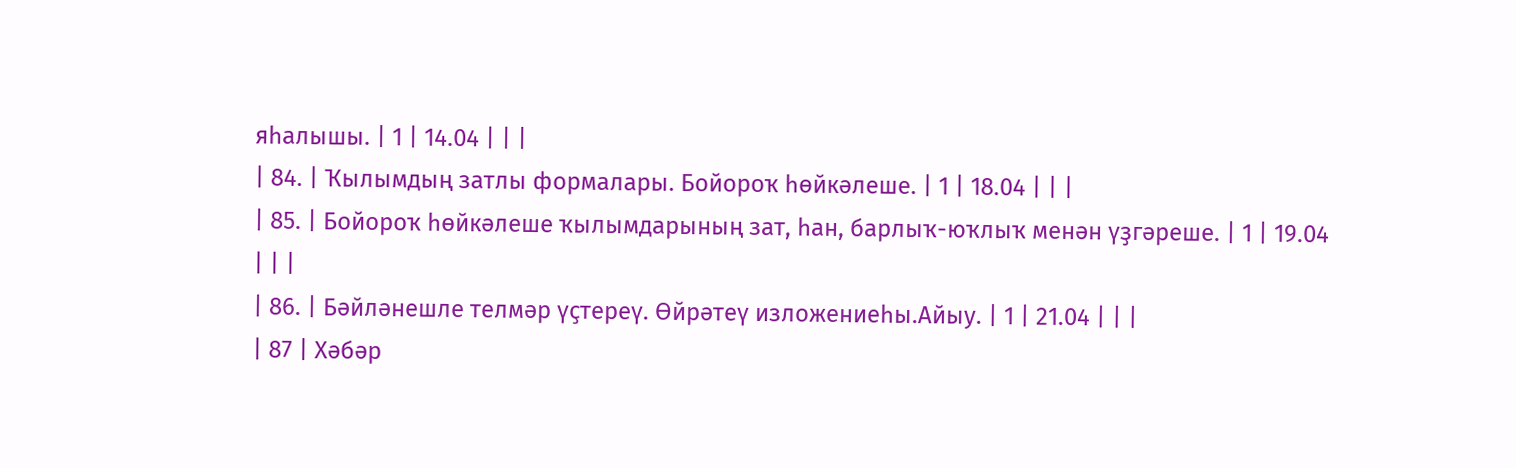яһалышы. | 1 | 14.04 | | |
| 84. | Ҡылымдың затлы формалары. Бойороҡ һөйкәлеше. | 1 | 18.04 | | |
| 85. | Бойороҡ һөйкәлеше ҡылымдарының зат, һан, барлыҡ-юҡлыҡ менән үҙгәреше. | 1 | 19.04 | | |
| 86. | Бәйләнешле телмәр үҫтереү. Өйрәтеү изложениеһы.Айыу. | 1 | 21.04 | | |
| 87 | Хәбәр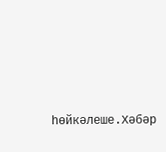һөйкәлеше.Хәбәр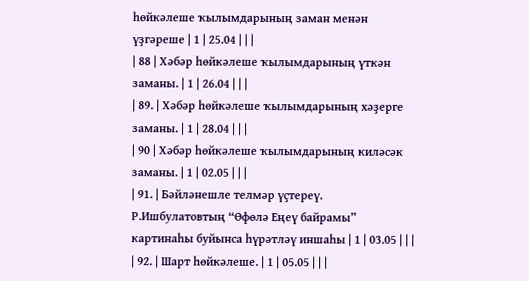һөйкәлеше ҡылымдарының заман менән үҙгәреше | 1 | 25.04 | | |
| 88 | Хәбәр һөйкәлеше ҡылымдарының үткән заманы. | 1 | 26.04 | | |
| 89. | Хәбәр һөйкәлеше ҡылымдарының хәҙерге заманы. | 1 | 28.04 | | |
| 90 | Хәбәр һөйкәлеше ҡылымдарының киләсәк заманы. | 1 | 02.05 | | |
| 91. | Бәйләнешле телмәр үҫтереү. Р.Ишбулатовтың “Өфөлә Еңеү байрамы” картинаһы буйынса һүрәтләү иншаһы | 1 | 03.05 | | |
| 92. | Шарт һөйкәлеше. | 1 | 05.05 | | |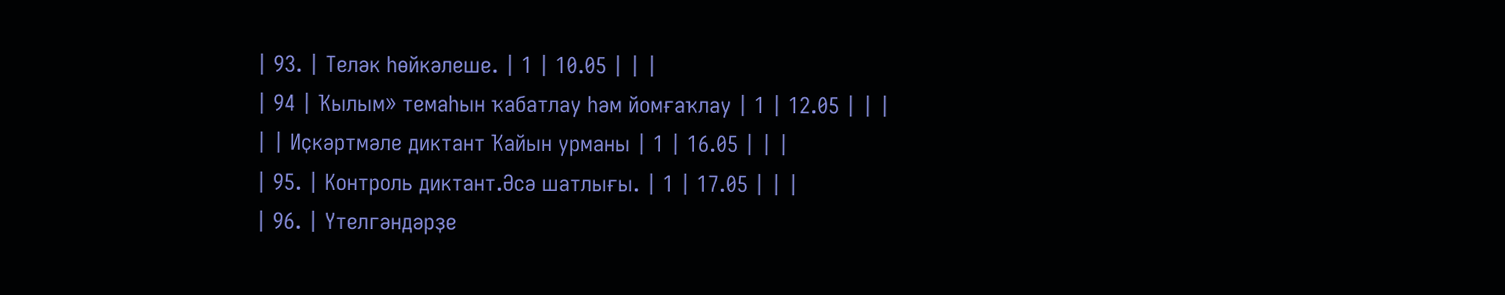| 93. | Теләк һөйкәлеше. | 1 | 10.05 | | |
| 94 | Ҡылым» темаһын ҡабатлау һәм йомғаҡлау | 1 | 12.05 | | |
| | Иҫкәртмәле диктант Ҡайын урманы | 1 | 16.05 | | |
| 95. | Контроль диктант.Әсә шатлығы. | 1 | 17.05 | | |
| 96. | Үтелгәндәрҙе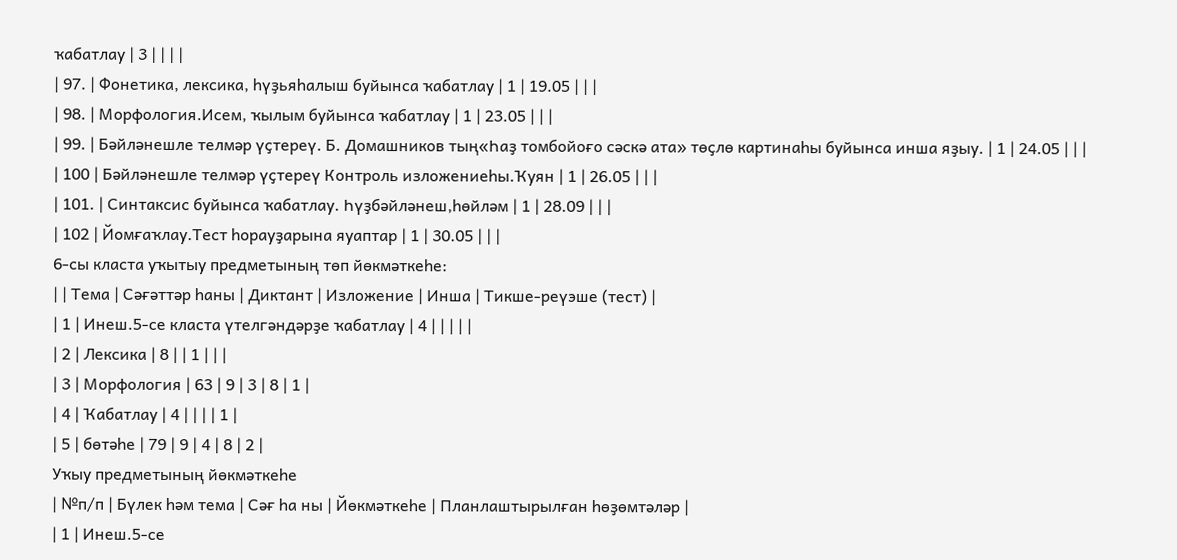ҡабатлау | 3 | | | |
| 97. | Фонетика, лексика, һүҙьяһалыш буйынса ҡабатлау | 1 | 19.05 | | |
| 98. | Морфология.Исем, ҡылым буйынса ҡабатлау | 1 | 23.05 | | |
| 99. | Бәйләнешле телмәр үҫтереү. Б. Домашников тың«Һаҙ томбойоғо сәскә ата» төҫлө картинаһы буйынса инша яҙыу. | 1 | 24.05 | | |
| 100 | Бәйләнешле телмәр үҫтереү Контроль изложениеһы.Ҡуян | 1 | 26.05 | | |
| 101. | Синтаксис буйынса ҡабатлау. Һүҙбәйләнеш,һөйләм | 1 | 28.09 | | |
| 102 | Йомғаҡлау.Тест һорауҙарына яуаптар | 1 | 30.05 | | |
6-сы класта уҡытыу предметының төп йөкмәткеһе:
| | Тема | Сәғәттәр һаны | Диктант | Изложение | Инша | Тикше-реүэше (тест) |
| 1 | Инеш.5-се класта үтелгәндәрҙе ҡабатлау | 4 | | | | |
| 2 | Лексика | 8 | | 1 | | |
| 3 | Морфология | 63 | 9 | 3 | 8 | 1 |
| 4 | Ҡабатлау | 4 | | | | 1 |
| 5 | бөтәһе | 79 | 9 | 4 | 8 | 2 |
Уҡыу предметының йөкмәткеһе
| №п/п | Бүлек һәм тема | Сәғ һа ны | Йөкмәткеһе | Планлаштырылған һөҙөмтәләр |
| 1 | Инеш.5-се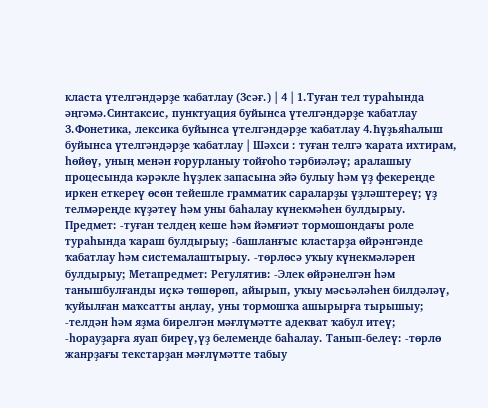класта үтелгәндәрҙе ҡабатлау (3сәғ.) | 4 | 1.Туған тел тураһында әңгәмә.Синтаксис, пунктуация буйынса үтелгәндәрҙе ҡабатлау 3.Фонетика, лексика буйынса үтелгәндәрҙе ҡабатлау 4.Һүҙьяһалыш буйынса үтелгәндәрҙе ҡабатлау | Шәхси : туған телгә ҡарата ихтирам, һөйөү, уның менән ғорурланыу тойғоһо тәрбиәләү; аралашыу процесында кәрәкле һүҙлек запасына эйә булыу һәм үҙ фекереңде иркен еткереү өсөн тейешле грамматик сараларҙы үҙләштереү; үҙ телмәреңде күҙәтеү һәм уны баһалау күнекмәһен булдырыу. Предмет: -туған телдең кеше һәм йәмғиәт тормошондағы роле тураһында ҡараш булдырыу; -башланғыс кластарҙа өйрәнгәнде ҡабатлау һәм системалаштырыу. -төрлөсә уҡыу күнекмәләрен булдырыу; Метапредмет: Регулятив: -Элек өйрәнелгән һәм танышбулғанды иҫкә төшөрөп, айырып, уҡыу мәсьәләһен билдәләү, ҡуйылған маҡсатты аңлау, уны тормошҡа ашырырға тырышыу; -телдән һәм яҙма бирелгән мәғлүмәтте адекват ҡабул итеү; -һорауҙарға яуап биреү,үҙ белемеңде баһалау. Танып-белеү: -төрлө жанрҙағы текстарҙан мәғлүмәтте табыу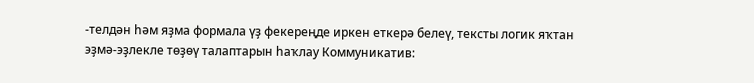-телдән һәм яҙма формала үҙ фекереңде иркен еткерә белеү, тексты логик яҡтан эҙмә-эҙлекле төҙөү талаптарын һаҡлау Коммуникатив: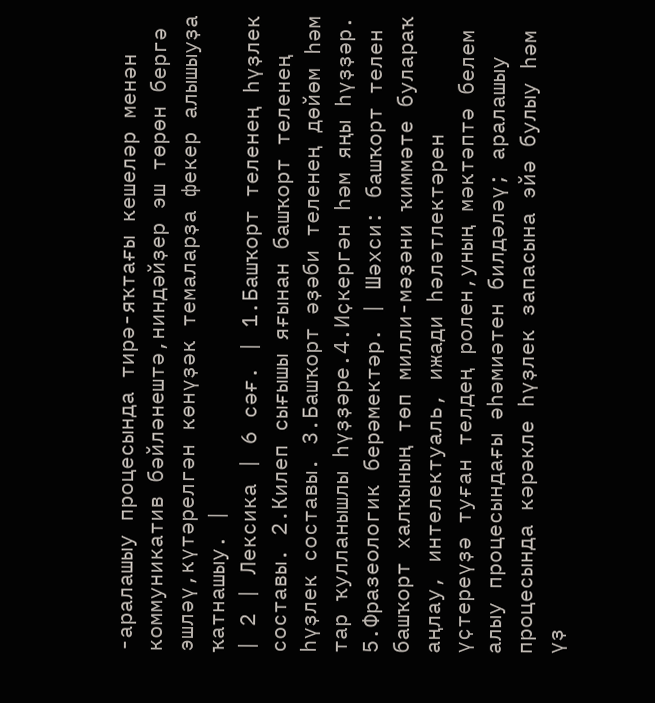-аралашыу процесында тирә-яҡтағы кешеләр менән коммуникатив бәйләнештә,ниндәйҙер эш төрөн бергә эшләү,күтәрелгән көнүҙәк темаларҙа фекер алышыуҙа ҡатнашыу. |
| 2 | Лексика | 6 сәғ. | 1.Башҡорт теленең һүҙлек составы. 2.Килеп сығышы яғынан башҡорт теленең һүҙлек составы. 3.Башҡорт әҙәби теленең дөйөм һәм тар ҡулланышлы һүҙҙәре.4.Иҫкергән һәм яңы һүҙҙәр. 5.Фразеологик берәмектәр. | Шәхси: башҡорт телен башҡорт халҡының төп милли-мәҙәни ҡиммәте булараҡ аңлау, интелектуаль, ижади һәләтлектәрен үҫтереүҙә туған телдең ролен,уның мәктәптә белем алыу процесындағы әһәмиәтен билдәләү; аралашыу процесында кәрәкле һүҙлек запасына эйә булыу һәм үҙ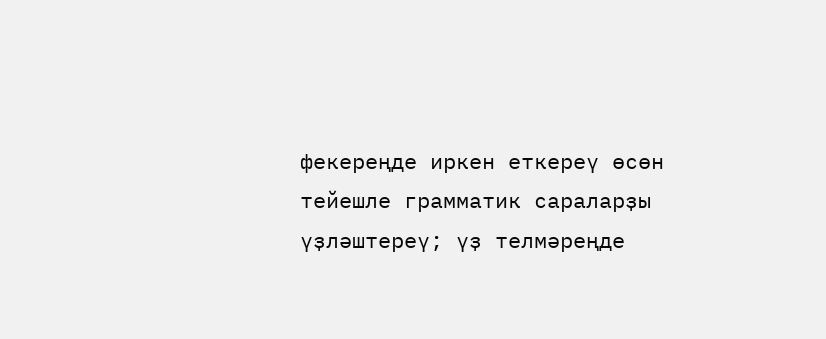фекереңде иркен еткереү өсөн тейешле грамматик сараларҙы үҙләштереү; үҙ телмәреңде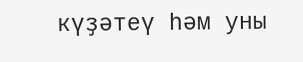күҙәтеү һәм уны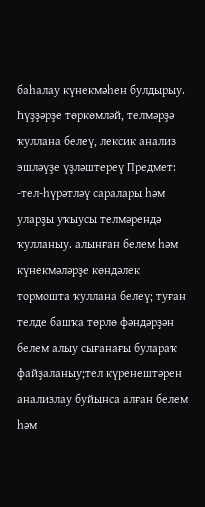баһалау күнекмәһен булдырыу. Һүҙҙәрҙе төркөмләй, телмәрҙә ҡуллана белеү, лексик анализ эшләүҙе үҙләштереү Предмет: -тел-һүрәтләү саралары һәм уларҙы уҡыусы телмәрендә ҡулланыу. алынған белем һәм күнекмәләрҙе көндәлек тормошта ҡуллана белеү; туған телде башҡа төрлө фәндәрҙән белем алыу сығанағы булараҡ файҙаланыу;тел күренештәрен анализлау буйынса алған белем һәм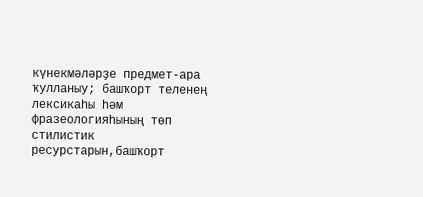күнекмәләрҙе предмет-ара ҡулланыу; башҡорт теленең лексикаһы һәм фразеологияһының төп стилистик ресурстарын,башҡорт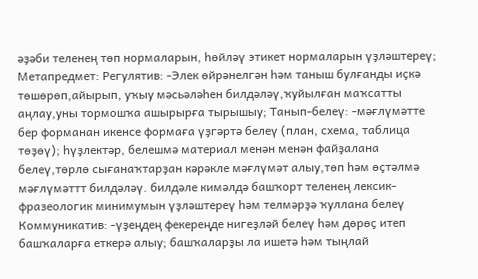әҙәби теленең төп нормаларын, һөйләү этикет нормаларын үҙләштереү; Метапредмет: Регулятив: -Элек өйрәнелгән һәм таныш булғанды иҫкә төшөрөп,айырып, уҡыу мәсьәләһен билдәләү,ҡуйылған маҡсатты аңлау,уны тормошҡа ашырырға тырышыу; Танып-белеү: -мәғлүмәтте бер форманан икенсе формаға үҙгәртә белеү (план, схема, таблица төҙөү); һүҙлектәр, белешмә материал менән менән файҙалана белеү,төрлө сығанаҡтарҙан кәрәкле мәғлүмәт алыу,төп һәм өҫтәлмә мәғлүмәттт билдәләү. билдәле кимәлдә башҡорт теленең лексик-фразеологик минимумын үҙләштереү һәм телмәрҙә ҡуллана белеү Коммуникатив: -үҙеңдең фекереңде нигеҙләй белеү һәм дөрөҫ итеп башҡаларға еткерә алыу; башҡаларҙы ла ишетә һәм тыңлай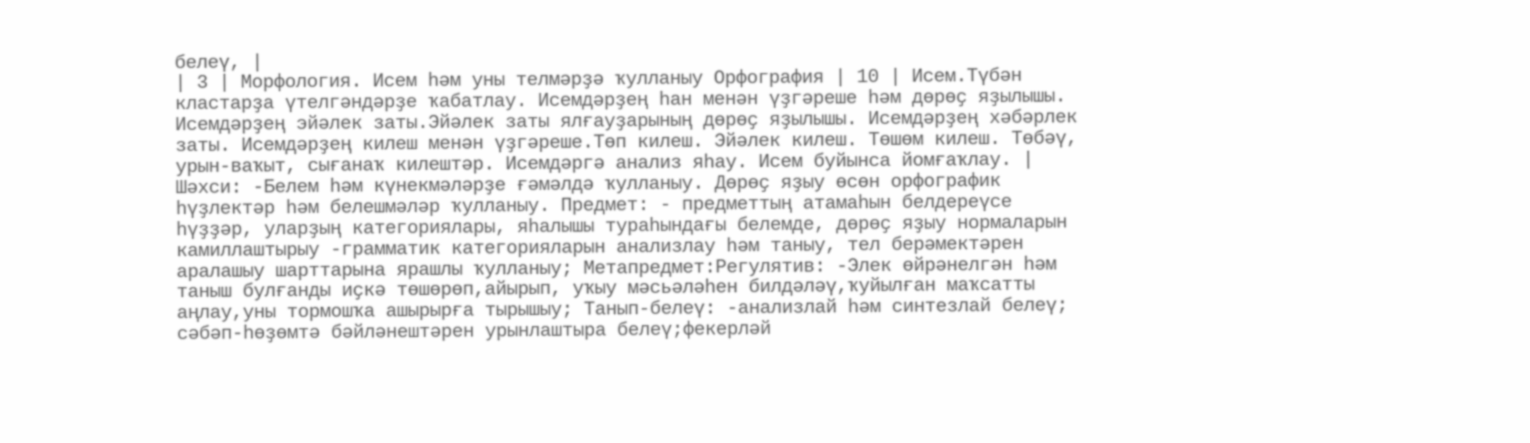белеү, |
| 3 | Морфология. Исем һәм уны телмәрҙә ҡулланыу Орфография | 10 | Исем.Түбән кластарҙа үтелгәндәрҙе ҡабатлау. Исемдәрҙең һан менән үҙгәреше һәм дөрөҫ яҙылышы. Исемдәрҙең эйәлек заты.Эйәлек заты ялғауҙарының дөрөҫ яҙылышы. Исемдәрҙең хәбәрлек заты. Исемдәрҙең килеш менән үҙгәреше.Төп килеш. Эйәлек килеш. Төшөм килеш. Төбәү, урын-ваҡыт, сығанаҡ килештәр. Исемдәргә анализ яһау. Исем буйынса йомғаҡлау. | Шәхси: -Белем һәм күнекмәләрҙе ғәмәлдә ҡулланыу. Дөрөҫ яҙыу өсөн орфографик һүҙлектәр һәм белешмәләр ҡулланыу. Предмет: - предметтың атамаһын белдереүсе һүҙҙәр, уларҙың категориялары, яһалышы тураһындағы белемде, дөрөҫ яҙыу нормаларын камиллаштырыу -грамматик категорияларын анализлау һәм таныу, тел берәмектәрен аралашыу шарттарына ярашлы ҡулланыу; Метапредмет:Регулятив: -Элек өйрәнелгән һәм таныш булғанды иҫкә төшөрөп,айырып, уҡыу мәсьәләһен билдәләү,ҡуйылған маҡсатты аңлау,уны тормошҡа ашырырға тырышыу; Танып-белеү: -анализлай һәм синтезлай белеү; сәбәп-һөҙөмтә бәйләнештәрен урынлаштыра белеү;фекерләй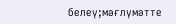белеү;мәғлүмәтте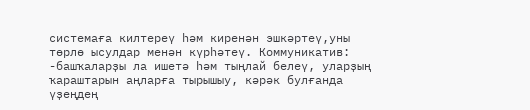системаға килтереү һәм киренән эшкәртеү,уны төрлө ысулдар менән күрһәтеү. Коммуникатив: -башҡаларҙы ла ишетә һәм тыңлай белеү, уларҙың ҡараштарын аңларға тырышыу, кәрәк булғанда үҙеңдең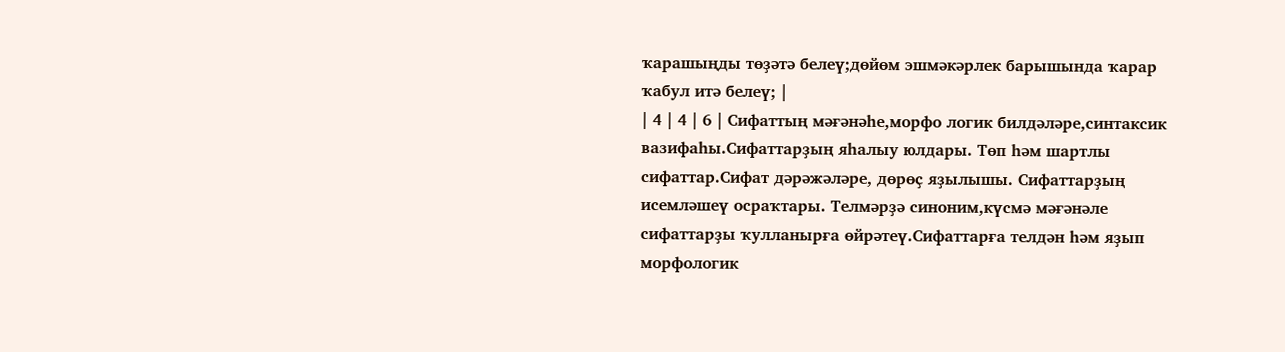ҡарашыңды төҙәтә белеү;дөйөм эшмәкәрлек барышында ҡарар ҡабул итә белеү; |
| 4 | 4 | 6 | Сифаттың мәғәнәһе,морфо логик билдәләре,синтаксик вазифаһы.Сифаттарҙың яһалыу юлдары. Төп һәм шартлы сифаттар.Сифат дәрәжәләре, дөрөҫ яҙылышы. Сифаттарҙың исемләшеү осраҡтары. Телмәрҙә синоним,күсмә мәғәнәле сифаттарҙы ҡулланырға өйрәтеү.Сифаттарға телдән һәм яҙып морфологик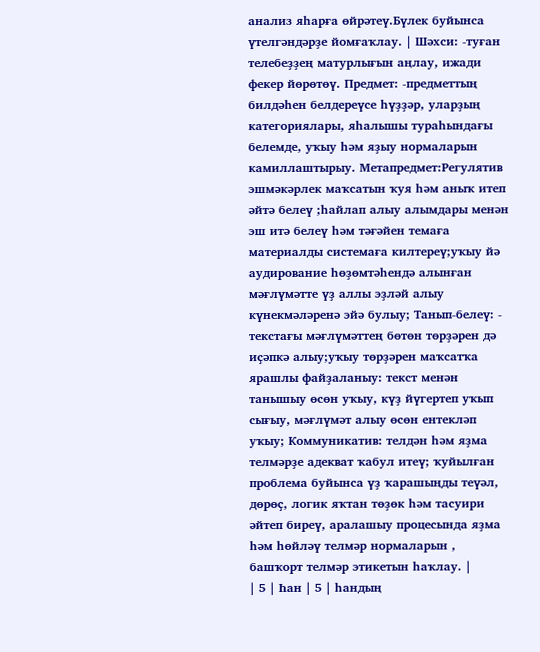анализ яһарға өйрәтеү.Бүлек буйынса үтелгәндәрҙе йомғаҡлау. | Шәхси: -туған телебеҙҙең матурлығын аңлау, ижади фекер йөрөтөү. Предмет: -предметтың билдәһен белдереүсе һүҙҙәр, уларҙың категориялары, яһалышы тураһындағы белемде, уҡыу һәм яҙыу нормаларын камиллаштырыу. Метапредмет:Регулятив эшмәкәрлек маҡсатын ҡуя һәм аныҡ итеп әйтә белеү ;һайлап алыу алымдары менән эш итә белеү һәм тәғәйен темаға материалды системаға килтереү;уҡыу йә аудирование һөҙөмтәһендә алынған мәғлүмәтте үҙ аллы эҙләй алыу күнекмәләренә эйә булыу; Танып-белеү: - текстағы мәғлүмәттең бөтөн төрҙәрен дә иҫәпкә алыу;уҡыу төрҙәрен маҡсатҡа ярашлы файҙаланыу: текст менән танышыу өсөн уҡыу, күҙ йүгертеп уҡып сығыу, мәғлүмәт алыу өсөн ентекләп уҡыу; Коммуникатив: телдән һәм яҙма телмәрҙе адекват ҡабул итеү; ҡуйылған проблема буйынса үҙ ҡарашыңды теүәл, дөрөҫ, логик яҡтан төҙөк һәм тасуири әйтеп биреү, аралашыу процесында яҙма һәм һөйләү телмәр нормаларын , башҡорт телмәр этикетын һаҡлау. |
| 5 | Һан | 5 | һандың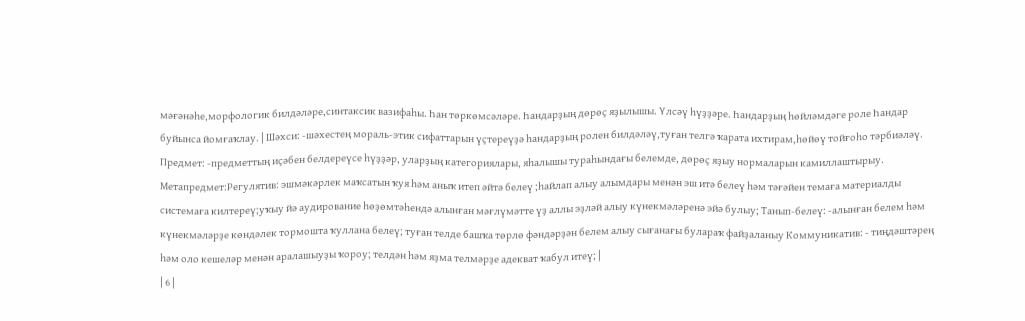мәғәнәһе,морфологик билдәләре,синтаксик вазифаһы. Һан төркөмсәләре. Һандарҙың дөрөҫ яҙылышы. Үлсәү һүҙҙәре. Һандарҙың һөйләмдәге роле Һандар буйынса йомғаҡлау. | Шәхси: -шәхестең мораль-этик сифаттарын үҫтереүҙә һандарҙың ролен билдәләү,туған телгә ҡарата ихтирам,һөйөү тойғоһо тәрбиәләү. Предмет: -предметтың иҫәбен белдереүсе һүҙҙәр, уларҙың категориялары, яһалышы тураһындағы белемде, дөрөҫ яҙыу нормаларын камиллаштырыу. Метапредмет:Регулятив: эшмәкәрлек маҡсатын ҡуя һәм аныҡ итеп әйтә белеү ;һайлап алыу алымдары менән эш итә белеү һәм тәғәйен темаға материалды системаға килтереү;уҡыу йә аудирование һөҙөмтәһендә алынған мәғлүмәтте үҙ аллы эҙләй алыу күнекмәләренә эйә булыу; Танып-белеү: -алынған белем һәм күнекмәләрҙе көндәлек тормошта ҡуллана белеү; туған телде башҡа төрлө фәндәрҙән белем алыу сығанағы булараҡ файҙаланыу Коммуникатив: - тиңдәштәрең һәм оло кешеләр менән аралашыуҙы ҡороу; телдән һәм яҙма телмәрҙе адекват ҡабул итеү; |
| 6 |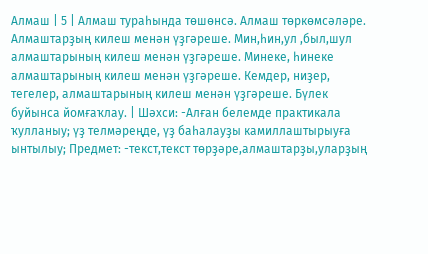Алмаш | 5 | Алмаш тураһында төшөнсә. Алмаш төркөмсәләре. Алмаштарҙың килеш менән үҙгәреше. Мин,һин,ул ,был,шул алмаштарының килеш менән үҙгәреше. Минеке, һинеке алмаштарының килеш менән үҙгәреше. Кемдер, ниҙер, тегелер, алмаштарының килеш менән үҙгәреше. Бүлек буйынса йомғаҡлау. | Шәхси: -Алған белемде практикала ҡулланыу; үҙ телмәреңде, үҙ баһалауҙы камиллаштырыуға ынтылыу; Предмет: -текст,текст төрҙәре,алмаштарҙы,уларҙың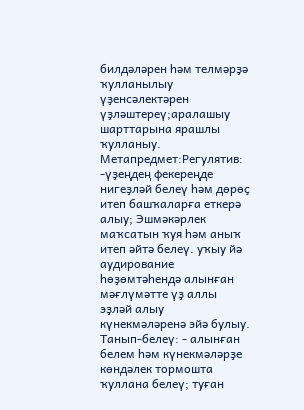билдәләрен һәм телмәрҙә ҡулланылыу үҙенсәлектәрен үҙләштереү;аралашыу шарттарына ярашлы ҡулланыу. Метапредмет:Регулятив: -үҙеңдең фекереңде нигеҙләй белеү һәм дөрөҫ итеп башҡаларға еткерә алыу; Эшмәкәрлек маҡсатын ҡуя һәм аныҡ итеп әйтә белеү. уҡыу йә аудирование һөҙөмтәһендә алынған мәғлүмәтте үҙ аллы эҙләй алыу күнекмәләренә эйә булыу. Танып-белеү: - алынған белем һәм күнекмәләрҙе көндәлек тормошта ҡуллана белеү; туған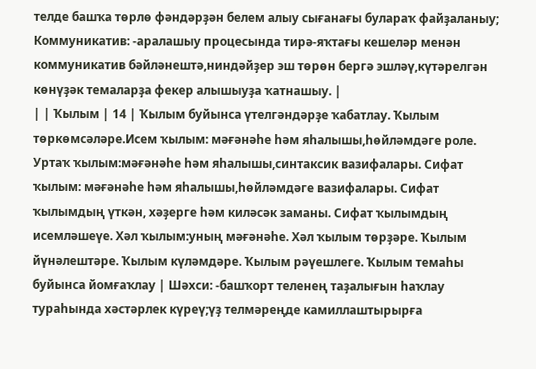телде башҡа төрлө фәндәрҙән белем алыу сығанағы булараҡ файҙаланыу; Коммуникатив: -аралашыу процесында тирә-яҡтағы кешеләр менән коммуникатив бәйләнештә,ниндәйҙер эш төрөн бергә эшләү,күтәрелгән көнүҙәк темаларҙа фекер алышыуҙа ҡатнашыу. |
| | Ҡылым | 14 | Ҡылым буйынса үтелгәндәрҙе ҡабатлау. Ҡылым төркөмсәләре.Исем ҡылым: мәғәнәһе һәм яһалышы,һөйләмдәге роле. Уртаҡ ҡылым:мәғәнәһе һәм яһалышы,синтаксик вазифалары. Сифат ҡылым: мәғәнәһе һәм яһалышы,һөйләмдәге вазифалары. Сифат ҡылымдың үткән, хәҙерге һәм киләсәк заманы. Сифат ҡылымдың исемләшеүе. Хәл ҡылым:уның мәғәнәһе. Хәл ҡылым төрҙәре. Ҡылым йүнәлештәре. Ҡылым күләмдәре. Ҡылым рәүешлеге. Ҡылым темаһы буйынса йомғаҡлау | Шәхси: -башҡорт теленең таҙалығын һаҡлау тураһында хәстәрлек күреү;үҙ телмәреңде камиллаштырырға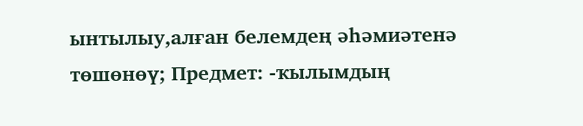ынтылыу,алған белемдең әһәмиәтенә төшөнөү; Предмет: -ҡылымдың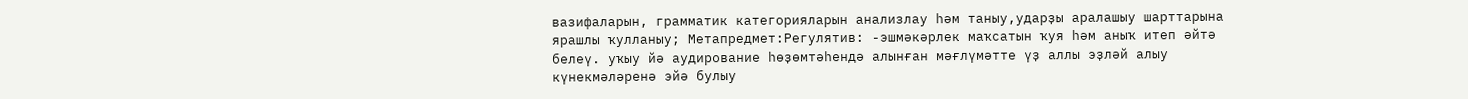вазифаларын, грамматик категорияларын анализлау һәм таныу,ударҙы аралашыу шарттарына ярашлы ҡулланыу; Метапредмет:Регулятив: -эшмәкәрлек маҡсатын ҡуя һәм аныҡ итеп әйтә белеү. уҡыу йә аудирование һөҙөмтәһендә алынған мәғлүмәтте үҙ аллы эҙләй алыу күнекмәләренә эйә булыу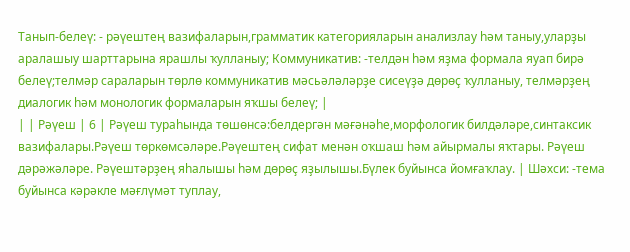Танып-белеү: - рәүештең вазифаларын,грамматик категорияларын анализлау һәм таныу,уларҙы аралашыу шарттарына ярашлы ҡулланыу; Коммуникатив: -телдән һәм яҙма формала яуап бирә белеү;телмәр сараларын төрлө коммуникатив мәсьәләләрҙе сисеүҙә дөрөҫ ҡулланыу, телмәрҙең диалогик һәм монологик формаларын яҡшы белеү; |
| | Рәүеш | 6 | Рәүеш тураһында төшөнсә:белдергән мәғәнәһе,морфологик билдәләре,синтаксик вазифалары.Рәүеш төркөмсәләре.Рәүештең сифат менән оҡшаш һәм айырмалы яҡтары. Рәүеш дәрәжәләре. Рәүештәрҙең яһалышы һәм дөрөҫ яҙылышы.Бүлек буйынса йомғаҡлау. | Шәхси: -тема буйынса кәрәкле мәғлүмәт туплау,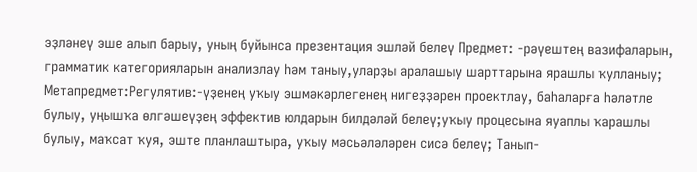эҙләнеү эше алып барыу, уның буйынса презентация эшләй белеү Предмет: -рәүештең вазифаларын, грамматик категорияларын анализлау һәм таныу,уларҙы аралашыу шарттарына ярашлы ҡулланыу; Метапредмет:Регулятив:-үҙенең уҡыу эшмәкәрлегенең нигеҙҙәрен проектлау, баһаларға һәләтле булыу, уңышҡа өлгәшеүҙең эффектив юлдарын билдәләй белеү;уҡыу процесына яуаплы ҡарашлы булыу, маҡсат ҡуя, эште планлаштыра, уҡыу мәсьәләләрен сисә белеү; Танып-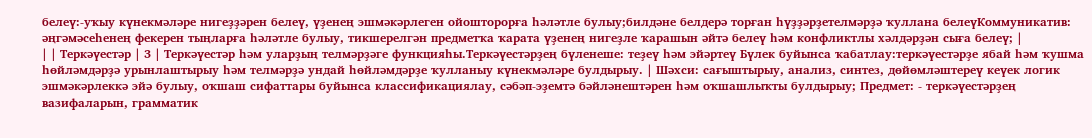белеү:-уҡыу күнекмәләре нигеҙҙәрен белеү, үҙенең эшмәкәрлеген ойошторорға һәләтле булыу;билдәне белдерә торған һүҙҙәрҙетелмәрҙә ҡуллана белеүКоммуникатив: әңгәмәсеһенең фекерен тыңларға һәләтле булыу, тикшерелгән предметҡа ҡарата үҙенең нигеҙле ҡарашын әйтә белеү һәм конфликтлы хәлдәрҙән сыға белеү; |
| | Теркәүестәр | 3 | Теркәүестәр һәм уларҙың телмәрҙәге функцияһы.Теркәүестәрҙең бүленеше: теҙеү һәм эйәртеү Бүлек буйынса ҡабатлау:теркәүестәрҙе ябай һәм ҡушма һөйләмдәрҙә урынлаштырыу һәм телмәрҙә ундай һөйләмдәрҙе ҡулланыу күнекмәләре булдырыу. | Шәхси: сағыштырыу, анализ, синтез, дөйөмләштереү кеүек логик эшмәкәрлеккә эйә булыу, оҡшаш сифаттары буйынса классификациялау, сәбәп-эҙемтә бәйләнештәрен һәм оҡшашлыҡты булдырыу; Предмет: - теркәүестәрҙең вазифаларын, грамматик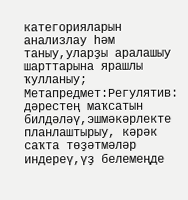категорияларын анализлау һәм таныу,уларҙы аралашыу шарттарына ярашлы ҡулланыу; Метапредмет:Регулятив: дәрестең маҡсатын билдәләү,эшмәкәрлекте планлаштырыу, кәрәк саҡта төҙәтмәләр индереү,үҙ белемеңде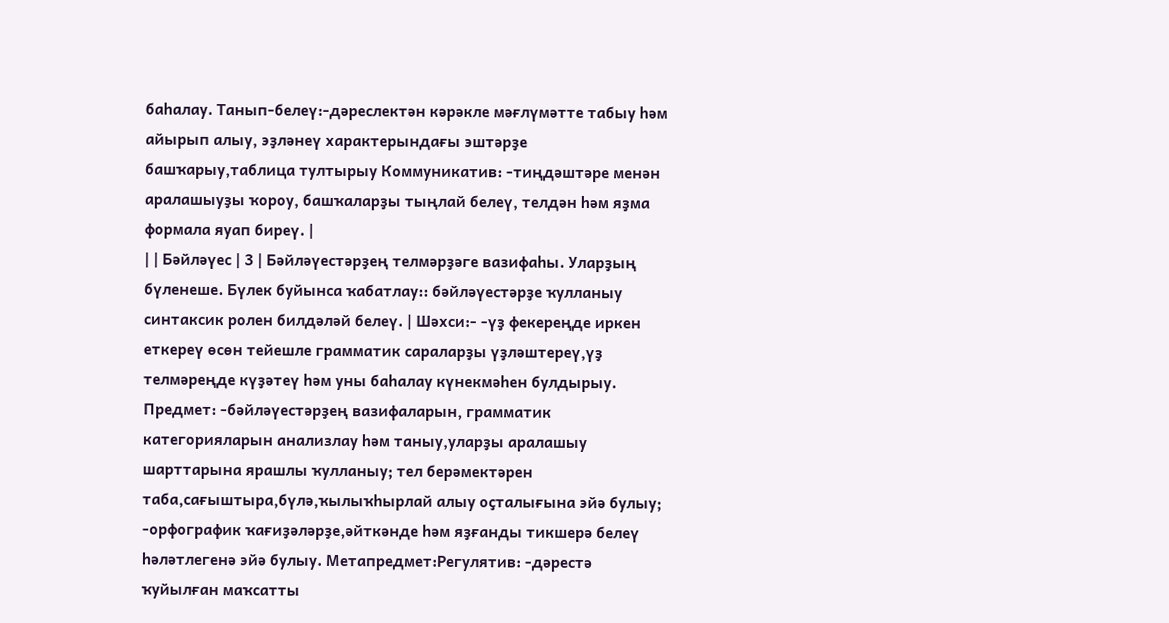баһалау. Танып-белеү:-дәреслектән кәрәкле мәғлүмәтте табыу һәм айырып алыу, эҙләнеү характерындағы эштәрҙе башҡарыу,таблица тултырыу Коммуникатив: -тиңдәштәре менән аралашыуҙы ҡороу, башҡаларҙы тыңлай белеү, телдән һәм яҙма формала яуап биреү. |
| | Бәйләүес | 3 | Бәйләүестәрҙең телмәрҙәге вазифаһы. Уларҙың бүленеше. Бүлек буйынса ҡабатлау:: бәйләүестәрҙе ҡулланыу синтаксик ролен билдәләй белеү. | Шәхси:- -үҙ фекереңде иркен еткереү өсөн тейешле грамматик сараларҙы үҙләштереү,үҙ телмәреңде күҙәтеү һәм уны баһалау күнекмәһен булдырыу. Предмет: -бәйләүестәрҙең вазифаларын, грамматик категорияларын анализлау һәм таныу,уларҙы аралашыу шарттарына ярашлы ҡулланыу; тел берәмектәрен таба,сағыштыра,бүлә,ҡылыҡһырлай алыу оҫталығына эйә булыу; -орфографик ҡағиҙәләрҙе,әйткәнде һәм яҙғанды тикшерә белеү һәләтлегенә эйә булыу. Метапредмет:Регулятив: -дәрестә ҡуйылған маҡсатты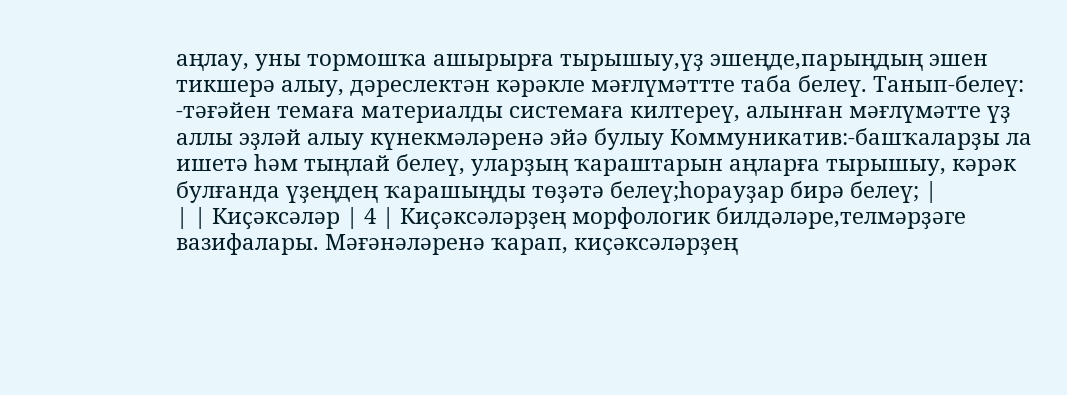аңлау, уны тормошҡа ашырырға тырышыу,үҙ эшеңде,парыңдың эшен тикшерә алыу, дәреслектән кәрәкле мәғлүмәттте таба белеү. Танып-белеү: -тәғәйен темаға материалды системаға килтереү, алынған мәғлүмәтте үҙ аллы эҙләй алыу күнекмәләренә эйә булыу Коммуникатив:-башҡаларҙы ла ишетә һәм тыңлай белеү, уларҙың ҡараштарын аңларға тырышыу, кәрәк булғанда үҙеңдең ҡарашыңды төҙәтә белеү;һорауҙар бирә белеү; |
| | Киҫәксәләр | 4 | Киҫәксәләрҙең морфологик билдәләре,телмәрҙәге вазифалары. Мәғәнәләренә ҡарап, киҫәксәләрҙең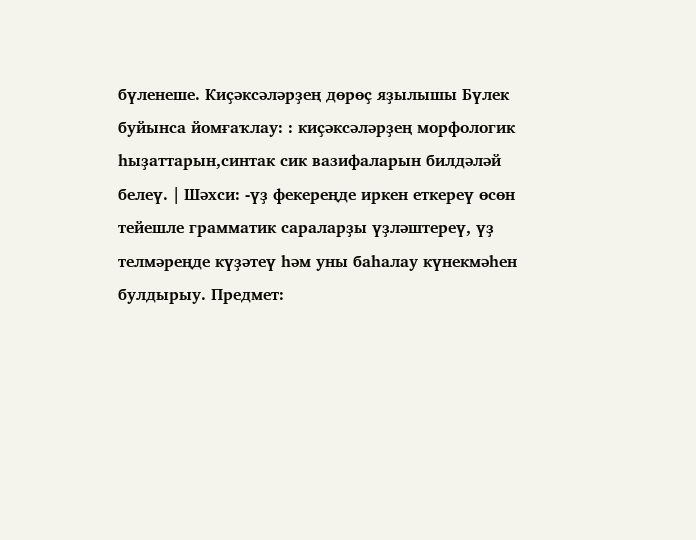бүленеше. Киҫәксәләрҙең дөрөҫ яҙылышы Бүлек буйынса йомғаҡлау: : киҫәксәләрҙең морфологик һыҙаттарын,синтак сик вазифаларын билдәләй белеү. | Шәхси: -үҙ фекереңде иркен еткереү өсөн тейешле грамматик сараларҙы үҙләштереү, үҙ телмәреңде күҙәтеү һәм уны баһалау күнекмәһен булдырыу. Предмет: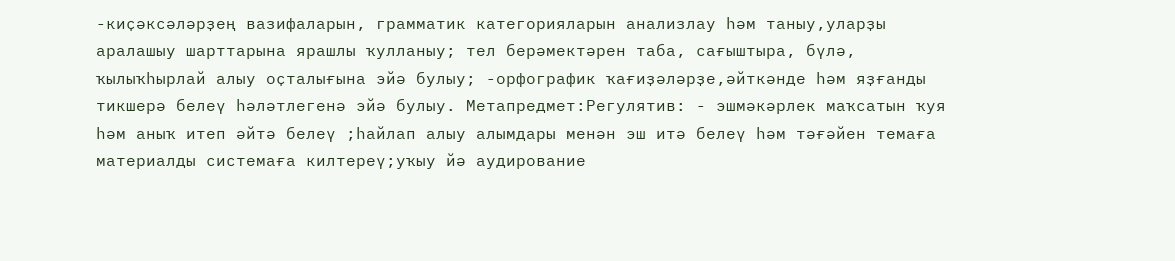-киҫәксәләрҙең вазифаларын, грамматик категорияларын анализлау һәм таныу,уларҙы аралашыу шарттарына ярашлы ҡулланыу; тел берәмектәрен таба, сағыштыра, бүлә, ҡылыҡһырлай алыу оҫталығына эйә булыу; -орфографик ҡағиҙәләрҙе,әйткәнде һәм яҙғанды тикшерә белеү һәләтлегенә эйә булыу. Метапредмет:Регулятив: - эшмәкәрлек маҡсатын ҡуя һәм аныҡ итеп әйтә белеү ;һайлап алыу алымдары менән эш итә белеү һәм тәғәйен темаға материалды системаға килтереү;уҡыу йә аудирование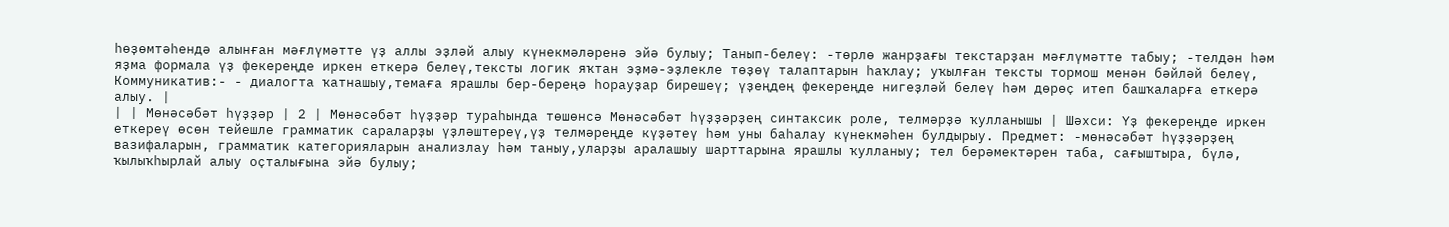һөҙөмтәһендә алынған мәғлүмәтте үҙ аллы эҙләй алыу күнекмәләренә эйә булыу; Танып-белеү: -төрлө жанрҙағы текстарҙан мәғлүмәтте табыу; -телдән һәм яҙма формала үҙ фекереңде иркен еткерә белеү,тексты логик яҡтан эҙмә-эҙлекле төҙөү талаптарын һаҡлау; уҡылған тексты тормош менән бәйләй белеү, Коммуникатив:- - диалогта ҡатнашыу,темаға ярашлы бер-береңә һорауҙар бирешеү; үҙеңдең фекереңде нигеҙләй белеү һәм дөрөҫ итеп башҡаларға еткерә алыу. |
| | Мөнәсәбәт һүҙҙәр | 2 | Мөнәсәбәт һүҙҙәр тураһында төшөнсә Мөнәсәбәт һүҙҙәрҙең синтаксик роле, телмәрҙә ҡулланышы | Шәхси: Үҙ фекереңде иркен еткереү өсөн тейешле грамматик сараларҙы үҙләштереү,үҙ телмәреңде күҙәтеү һәм уны баһалау күнекмәһен булдырыу. Предмет: -мөнәсәбәт һүҙҙәрҙең вазифаларын, грамматик категорияларын анализлау һәм таныу,уларҙы аралашыу шарттарына ярашлы ҡулланыу; тел берәмектәрен таба, сағыштыра, бүлә, ҡылыҡһырлай алыу оҫталығына эйә булыу;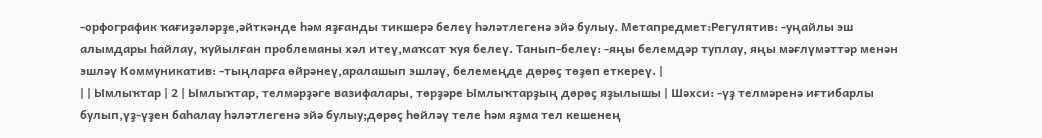-орфографик ҡағиҙәләрҙе,әйткәнде һәм яҙғанды тикшерә белеү һәләтлегенә эйә булыу. Метапредмет:Регулятив: -уңайлы эш алымдары һайлау, ҡуйылған проблеманы хәл итеү,маҡсат ҡуя белеү. Танып-белеү: -яңы белемдәр туплау, яңы мәғлүмәттәр менән эшләү Коммуникатив: -тыңларға өйрәнеү,аралашып эшләү, белемеңде дөрөҫ төҙөп еткереү. |
| | Ымлыҡтар | 2 | Ымлыҡтар, телмәрҙәге вазифалары, төрҙәре Ымлыҡтарҙың дөрөҫ яҙылышы | Шәхси: -үҙ телмәренә иғтибарлы булып,үҙ-үҙен баһалау һәләтлегенә эйә булыу;дөрөҫ һөйләү теле һәм яҙма тел кешенең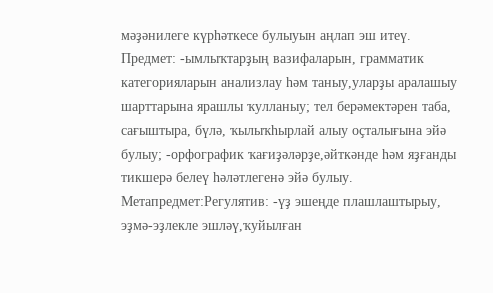мәҙәнилеге күрһәткесе булыуын аңлап эш итеү. Предмет: -ымлыҡтарҙың вазифаларын, грамматик категорияларын анализлау һәм таныу,уларҙы аралашыу шарттарына ярашлы ҡулланыу; тел берәмектәрен таба, сағыштыра, бүлә, ҡылыҡһырлай алыу оҫталығына эйә булыу; -орфографик ҡағиҙәләрҙе,әйткәнде һәм яҙғанды тикшерә белеү һәләтлегенә эйә булыу. Метапредмет:Регулятив: -үҙ эшеңде плашлаштырыу, эҙмә-эҙлекле эшләү,ҡуйылған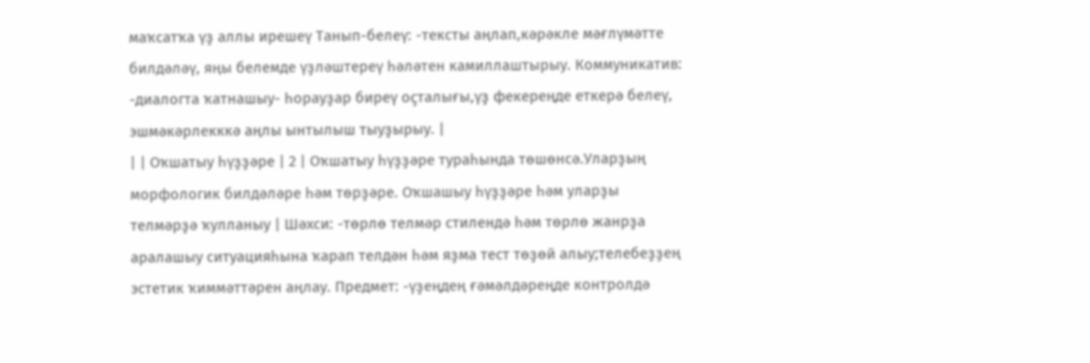маҡсатҡа үҙ аллы ирешеү Танып-белеү: -тексты аңлап,кәрәкле мәғлүмәтте билдәләү, яңы белемде үҙләштереү һәләтен камиллаштырыу. Коммуникатив: -диалогта ҡатнашыу- һорауҙар биреү оҫталығы,үҙ фекереңде еткерә белеү, эшмәкәрлекккә аңлы ынтылыш тыуҙырыу. |
| | Оҡшатыу һүҙҙәре | 2 | Оҡшатыу һүҙҙәре тураһында төшөнсә.Уларҙың морфологик билдәләре һәм төрҙәре. Оҡшашыу һүҙҙәре һәм уларҙы телмәрҙә ҡулланыу | Шәхси: -төрлө телмәр стилендә һәм төрлө жанрҙа аралашыу ситуацияһына ҡарап телдән һәм яҙма тест төҙөй алыу;телебеҙҙең эстетик ҡиммәттәрен аңлау. Предмет: -үҙеңдең ғәмәлдәреңде контролдә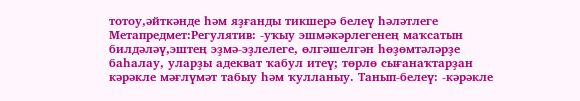тотоу,әйткәнде һәм яҙғанды тикшерә белеү һәләтлеге Метапредмет:Регулятив: -уҡыу эшмәкәрлегенең маҡсатын билдәләү,эштең эҙмә-эҙлелеге, өлгәшелгән һөҙөмтәләрҙе баһалау, уларҙы адекват ҡабул итеү; төрлө сығанаҡтарҙан кәрәкле мәғлүмәт табыу һәм ҡулланыу. Танып-белеү: -кәрәкле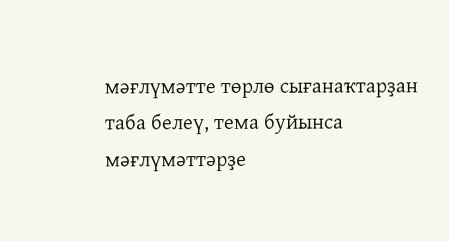мәғлүмәтте төрлө сығанаҡтарҙан таба белеү, тема буйынса мәғлүмәттәрҙе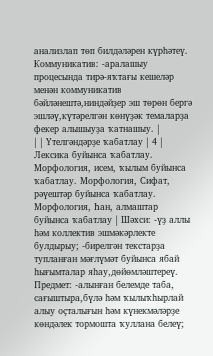анализлап төп билдәләрен күрһәтеү. Коммуникатив: -аралашыу процесында тирә-яҡтағы кешеләр менән коммуникатив бәйләнештә,ниндәйҙер эш төрөн бергә эшләү,күтәрелгән көнүҙәк темаларҙа фекер алышыуҙа ҡатнашыу. |
| | Үтелгәндәрҙе ҡабатлау | 4 | Лексика буйынса ҡабатлау. Морфология, исем, ҡылым буйынса ҡабатлау. Морфология, Сифат, рәүештәр буйынса ҡабатлау. Морфология, Һан, алмаштар буйынса ҡабатлау | Шәхси: -үҙ аллы һәм коллектив эшмәкәрлекте булдырыу; -бирелгән текстарҙа тупланған мәғлүмәт буйынса ябай һығымталар яһау,дөйөмләштереү. Предмет: -алынған белемде таба, сағыштыра,бүлә һәм ҡылыҡһырлай алыу оҫталығын һәм күнекмәләрҙе көндәлек тормошта ҡуллана белеү;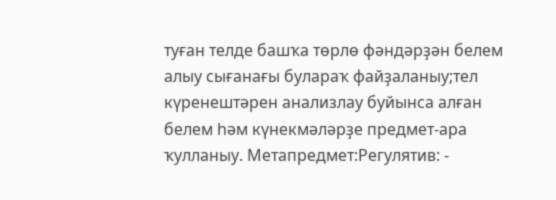туған телде башҡа төрлө фәндәрҙән белем алыу сығанағы булараҡ файҙаланыу;тел күренештәрен анализлау буйынса алған белем һәм күнекмәләрҙе предмет-ара ҡулланыу. Метапредмет:Регулятив: -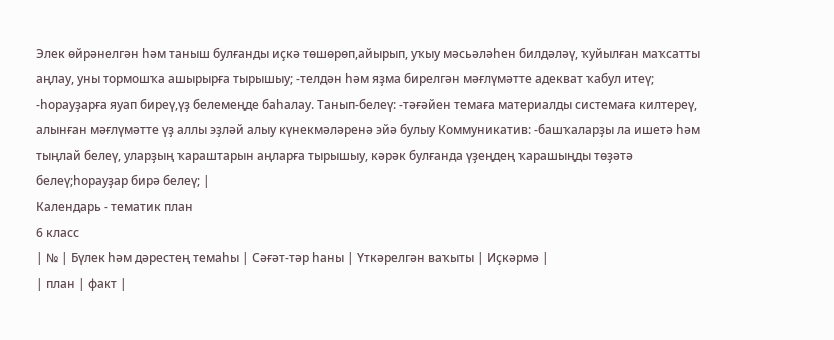Элек өйрәнелгән һәм таныш булғанды иҫкә төшөрөп,айырып, уҡыу мәсьәләһен билдәләү, ҡуйылған маҡсатты аңлау, уны тормошҡа ашырырға тырышыу; -телдән һәм яҙма бирелгән мәғлүмәтте адекват ҡабул итеү; -һорауҙарға яуап биреү,үҙ белемеңде баһалау. Танып-белеү: -тәғәйен темаға материалды системаға килтереү, алынған мәғлүмәтте үҙ аллы эҙләй алыу күнекмәләренә эйә булыу Коммуникатив: -башҡаларҙы ла ишетә һәм тыңлай белеү, уларҙың ҡараштарын аңларға тырышыу, кәрәк булғанда үҙеңдең ҡарашыңды төҙәтә белеү;һорауҙар бирә белеү; |
Календарь - тематик план
6 класс
| № | Бүлек һәм дәрестең темаһы | Сәғәт-тәр һаны | Үткәрелгән ваҡыты | Иҫкәрмә |
| план | факт |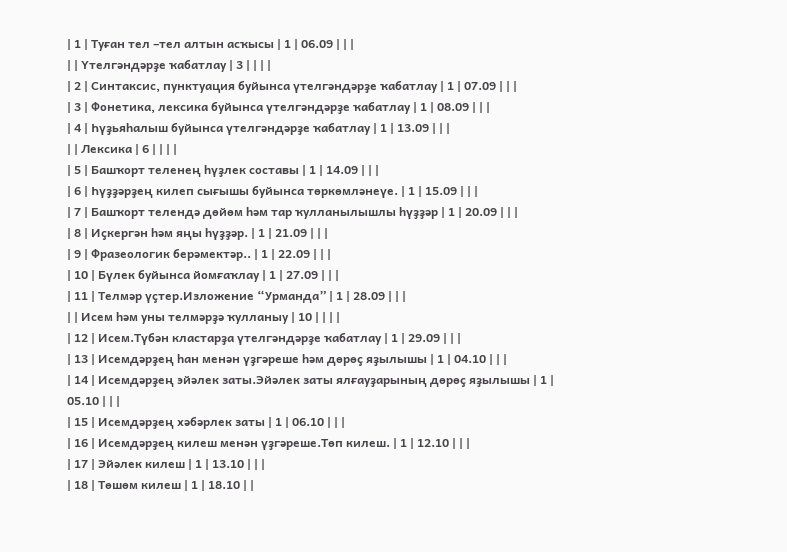| 1 | Туған тел –тел алтын асҡысы | 1 | 06.09 | | |
| | Үтелгәндәрҙе ҡабатлау | 3 | | | |
| 2 | Синтаксис, пунктуация буйынса үтелгәндәрҙе ҡабатлау | 1 | 07.09 | | |
| 3 | Фонетика, лексика буйынса үтелгәндәрҙе ҡабатлау | 1 | 08.09 | | |
| 4 | Һүҙьяһалыш буйынса үтелгәндәрҙе ҡабатлау | 1 | 13.09 | | |
| | Лексика | 6 | | | |
| 5 | Башҡорт теленең һүҙлек составы | 1 | 14.09 | | |
| 6 | Һүҙҙәрҙең килеп сығышы буйынса төркөмләнеүе. | 1 | 15.09 | | |
| 7 | Башҡорт телендә дөйөм һәм тар ҡулланылышлы һүҙҙәр | 1 | 20.09 | | |
| 8 | Иҫкергән һәм яңы һүҙҙәр. | 1 | 21.09 | | |
| 9 | Фразеологик берәмектәр.. | 1 | 22.09 | | |
| 10 | Бүлек буйынса йомғаҡлау | 1 | 27.09 | | |
| 11 | Телмәр үҫтер.Изложение “Урманда” | 1 | 28.09 | | |
| | Исем һәм уны телмәрҙә ҡулланыу | 10 | | | |
| 12 | Исем.Түбән кластарҙа үтелгәндәрҙе ҡабатлау | 1 | 29.09 | | |
| 13 | Исемдәрҙең һан менән үҙгәреше һәм дөрөҫ яҙылышы | 1 | 04.10 | | |
| 14 | Исемдәрҙең эйәлек заты.Эйәлек заты ялғауҙарының дөрөҫ яҙылышы | 1 | 05.10 | | |
| 15 | Исемдәрҙең хәбәрлек заты | 1 | 06.10 | | |
| 16 | Исемдәрҙең килеш менән үҙгәреше.Төп килеш. | 1 | 12.10 | | |
| 17 | Эйәлек килеш | 1 | 13.10 | | |
| 18 | Төшөм килеш | 1 | 18.10 | |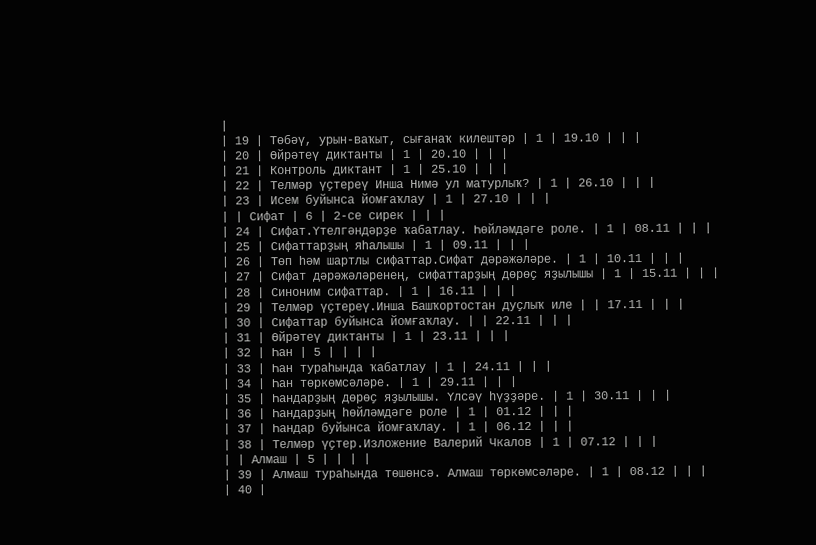|
| 19 | Төбәү, урын-ваҡыт, сығанаҡ килештәр | 1 | 19.10 | | |
| 20 | Өйрәтеү диктанты | 1 | 20.10 | | |
| 21 | Контроль диктант | 1 | 25.10 | | |
| 22 | Телмәр үҫтереү Инша Нимә ул матурлыҡ? | 1 | 26.10 | | |
| 23 | Исем буйынса йомғаҡлау | 1 | 27.10 | | |
| | Сифат | 6 | 2-се сирек | | |
| 24 | Сифат.Үтелгәндәрҙе ҡабатлау. Һөйләмдәге роле. | 1 | 08.11 | | |
| 25 | Сифаттарҙың яһалышы | 1 | 09.11 | | |
| 26 | Төп һәм шартлы сифаттар.Сифат дәрәжәләре. | 1 | 10.11 | | |
| 27 | Сифат дәрәжәләренең, сифаттарҙың дөрөҫ яҙылышы | 1 | 15.11 | | |
| 28 | Синоним сифаттар. | 1 | 16.11 | | |
| 29 | Телмәр үҫтереү.Инша Башҡортостан дуҫлыҡ иле | | 17.11 | | |
| 30 | Сифаттар буйынса йомғаҡлау. | | 22.11 | | |
| 31 | Өйрәтеү диктанты | 1 | 23.11 | | |
| 32 | Һан | 5 | | | |
| 33 | Һан тураһында ҡабатлау | 1 | 24.11 | | |
| 34 | Һан төркөмсәләре. | 1 | 29.11 | | |
| 35 | Һандарҙың дөрөҫ яҙылышы. Үлсәү һүҙҙәре. | 1 | 30.11 | | |
| 36 | Һандарҙың һөйләмдәге роле | 1 | 01.12 | | |
| 37 | Һандар буйынса йомғаҡлау. | 1 | 06.12 | | |
| 38 | Телмәр үҫтер.Изложение Валерий Чкалов | 1 | 07.12 | | |
| | Алмаш | 5 | | | |
| 39 | Алмаш тураһында төшөнсә. Алмаш төркөмсәләре. | 1 | 08.12 | | |
| 40 |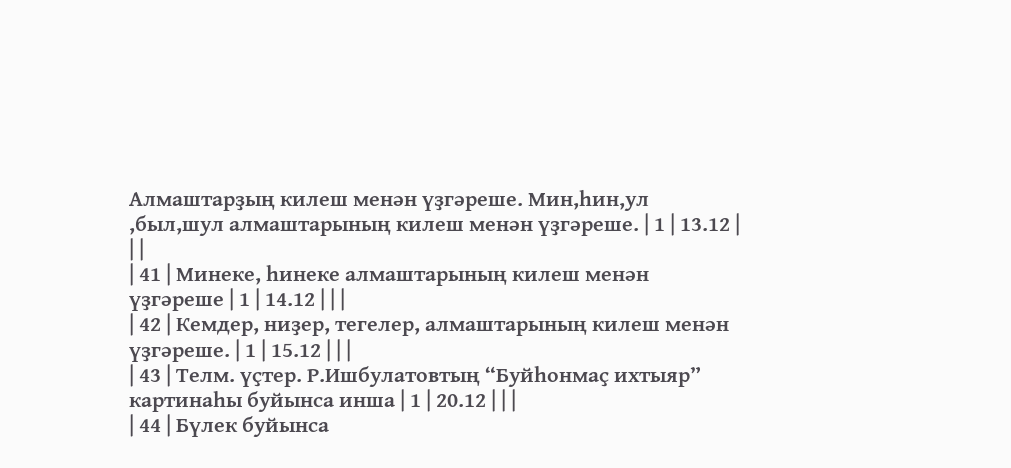Алмаштарҙың килеш менән үҙгәреше. Мин,һин,ул ,был,шул алмаштарының килеш менән үҙгәреше. | 1 | 13.12 | | |
| 41 | Минеке, һинеке алмаштарының килеш менән үҙгәреше | 1 | 14.12 | | |
| 42 | Кемдер, ниҙер, тегелер, алмаштарының килеш менән үҙгәреше. | 1 | 15.12 | | |
| 43 | Телм. үҫтер. Р.Ишбулатовтың “Буйһонмаҫ ихтыяр” картинаһы буйынса инша | 1 | 20.12 | | |
| 44 | Бүлек буйынса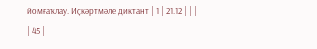йомғаҡлау. Иҫкәртмәле диктант | 1 | 21.12 | | |
| 45 |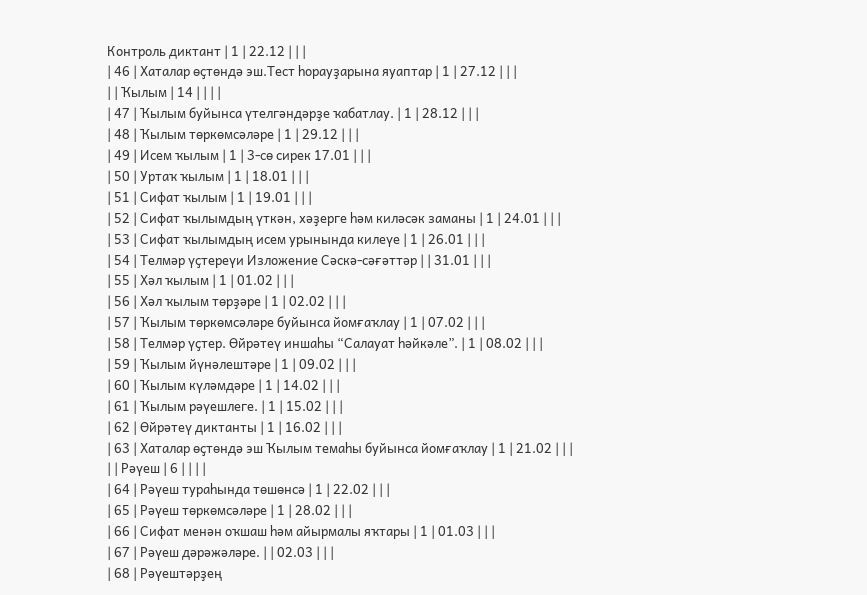Контроль диктант | 1 | 22.12 | | |
| 46 | Хаталар өҫтөндә эш.Тест һорауҙарына яуаптар | 1 | 27.12 | | |
| | Ҡылым | 14 | | | |
| 47 | Ҡылым буйынса үтелгәндәрҙе ҡабатлау. | 1 | 28.12 | | |
| 48 | Ҡылым төркөмсәләре | 1 | 29.12 | | |
| 49 | Исем ҡылым | 1 | 3-сө сирек 17.01 | | |
| 50 | Уртаҡ ҡылым | 1 | 18.01 | | |
| 51 | Сифат ҡылым | 1 | 19.01 | | |
| 52 | Сифат ҡылымдың үткән, хәҙерге һәм киләсәк заманы | 1 | 24.01 | | |
| 53 | Сифат ҡылымдың исем урынында килеүе | 1 | 26.01 | | |
| 54 | Телмәр үҫтереүи Изложение Сәскә-сәғәттәр | | 31.01 | | |
| 55 | Хәл ҡылым | 1 | 01.02 | | |
| 56 | Хәл ҡылым төрҙәре | 1 | 02.02 | | |
| 57 | Ҡылым төркөмсәләре буйынса йомғаҡлау | 1 | 07.02 | | |
| 58 | Телмәр үҫтер. Өйрәтеү иншаһы “Салауат һәйкәле”. | 1 | 08.02 | | |
| 59 | Ҡылым йүнәлештәре | 1 | 09.02 | | |
| 60 | Ҡылым күләмдәре | 1 | 14.02 | | |
| 61 | Ҡылым рәүешлеге. | 1 | 15.02 | | |
| 62 | Өйрәтеү диктанты | 1 | 16.02 | | |
| 63 | Хаталар өҫтөндә эш Ҡылым темаһы буйынса йомғаҡлау | 1 | 21.02 | | |
| | Рәүеш | 6 | | | |
| 64 | Рәүеш тураһында төшөнсә | 1 | 22.02 | | |
| 65 | Рәүеш төркөмсәләре | 1 | 28.02 | | |
| 66 | Сифат менән оҡшаш һәм айырмалы яҡтары | 1 | 01.03 | | |
| 67 | Рәүеш дәрәжәләре. | | 02.03 | | |
| 68 | Рәүештәрҙең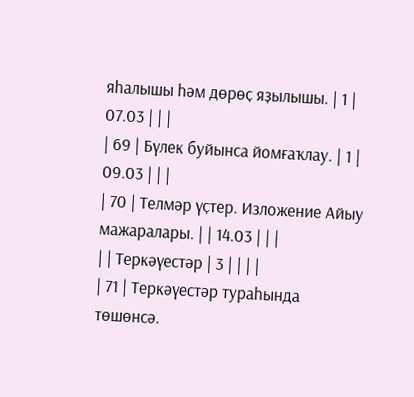яһалышы һәм дөрөҫ яҙылышы. | 1 | 07.03 | | |
| 69 | Бүлек буйынса йомғаҡлау. | 1 | 09.03 | | |
| 70 | Телмәр үҫтер. Изложение Айыу мажаралары. | | 14.03 | | |
| | Теркәүестәр | 3 | | | |
| 71 | Теркәүестәр тураһында төшөнсә.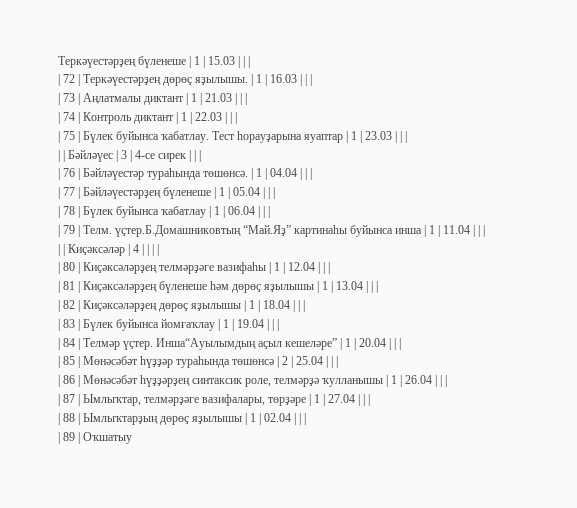Теркәүестәрҙең бүленеше | 1 | 15.03 | | |
| 72 | Теркәүестәрҙең дөрөҫ яҙылышы. | 1 | 16.03 | | |
| 73 | Аңлатмалы диктант | 1 | 21.03 | | |
| 74 | Контроль диктант | 1 | 22.03 | | |
| 75 | Бүлек буйынса ҡабатлау. Тест һорауҙарына яуаптар | 1 | 23.03 | | |
| | Бәйләүес | 3 | 4-се сирек | | |
| 76 | Бәйләүестәр тураһында төшөнсә. | 1 | 04.04 | | |
| 77 | Бәйләүестәрҙең бүленеше | 1 | 05.04 | | |
| 78 | Бүлек буйынса ҡабатлау | 1 | 06.04 | | |
| 79 | Телм. үҫтер.Б.Домашниковтың “Май.Яҙ” картинаһы буйынса инша | 1 | 11.04 | | |
| | Киҫәксәләр | 4 | | | |
| 80 | Киҫәксәләрҙең телмәрҙәге вазифаһы | 1 | 12.04 | | |
| 81 | Киҫәксәләрҙең бүленеше һәм дөрөҫ яҙылышы | 1 | 13.04 | | |
| 82 | Киҫәксәләрҙең дөрөҫ яҙылышы | 1 | 18.04 | | |
| 83 | Бүлек буйынса йомғаҡлау | 1 | 19.04 | | |
| 84 | Телмәр үҫтер. Инша“Ауылымдың аҫыл кешеләре” | 1 | 20.04 | | |
| 85 | Мөнәсәбәт һүҙҙәр тураһында төшөнсә | 2 | 25.04 | | |
| 86 | Мөнәсәбәт һүҙҙәрҙең синтаксик роле, телмәрҙә ҡулланышы | 1 | 26.04 | | |
| 87 | Ымлыҡтар, телмәрҙәге вазифалары, төрҙәре | 1 | 27.04 | | |
| 88 | Ымлыҡтарҙың дөрөҫ яҙылышы | 1 | 02.04 | | |
| 89 | Оҡшатыу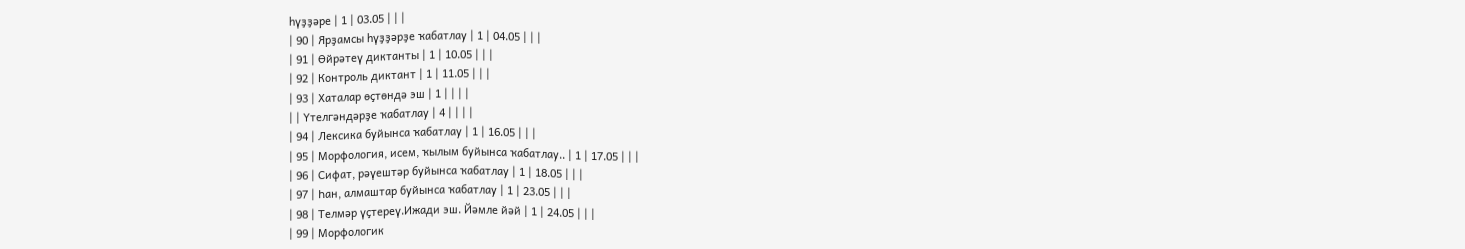һүҙҙәре | 1 | 03.05 | | |
| 90 | Ярҙамсы һүҙҙәрҙе ҡабатлау | 1 | 04.05 | | |
| 91 | Өйрәтеү диктанты | 1 | 10.05 | | |
| 92 | Контроль диктант | 1 | 11.05 | | |
| 93 | Хаталар өҫтөндә эш | 1 | | | |
| | Үтелгәндәрҙе ҡабатлау | 4 | | | |
| 94 | Лексика буйынса ҡабатлау | 1 | 16.05 | | |
| 95 | Морфология, исем, ҡылым буйынса ҡабатлау.. | 1 | 17.05 | | |
| 96 | Сифат, рәүештәр буйынса ҡабатлау | 1 | 18.05 | | |
| 97 | Һан, алмаштар буйынса ҡабатлау | 1 | 23.05 | | |
| 98 | Телмәр үҫтереү.Ижади эш. Йәмле йәй | 1 | 24.05 | | |
| 99 | Морфологик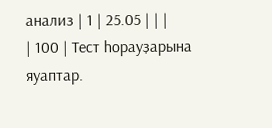анализ | 1 | 25.05 | | |
| 100 | Тест һорауҙарына яуаптар.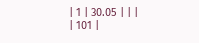| 1 | 30.05 | | |
| 101 |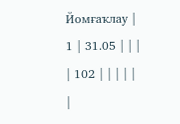Йомғаҡлау | 1 | 31.05 | | |
| 102 | | | | | |